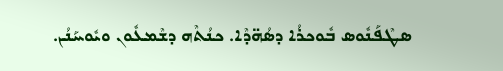ܣܛܶܦܰܢܽܘܣ ܒܽܘܟܪܳܐ ܕܣܳܗ̈ܕܶܐ. ܟܢܳܬܶܗ ܕܫܶܡܥܽܘܢ ܘܝܽܘܚܰܢܳܢ.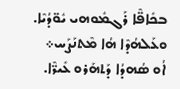ܒܟܺܐܦ̈ܶܐ ܪܰܓܡܽܘܗܝ ܝܽܘ̈ܕܳܝܶܐ. ܘܥܰܠܗܳܕܶܐ ܗܳܐ ܡܶܬܢܰܨܰܚ܀
ܐܳܘ ܣܳܗܕܳܐ ܕܰܬܗܰܪܘ ܥܺܝܪ̈ܶܐ.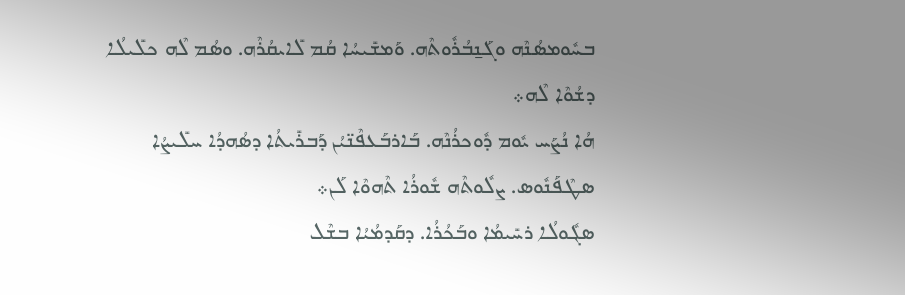ܒܚܽܘܡܣܳܢܶܗ ܘܓܰܢ̱ܒܳܪܽܘܬܶܗ. ܘܰܡܫܺܝܚܳܐ ܩܳܡ ܠܺܐܝܩܳܪܶܗ. ܘܣܳܡ ܠܶܗ ܟܠܺܝܠܳܐ ܕܫܳܘܶܐ ܠܶܗ܀
ܗܳܐ ܢܳܨܰܚ ܝܽܘܡ ܕܽܘܟܪܳܢܶܗ. ܒܰܐܪܒܰܥܦܶܢ̈ܝܳܢ ܕܰܒܪܺܝܬܳܐ ܕܣܳܗܕܳܐ ܚܠܺܝܨܳܐ ܣܛܶܦܰܢܽܘܣ. ܨܠܽܘܬܶܗ ܫܽܘܪܳܐ ܬܶܗܘܶܐ ܠܰܢ܀
ܣܓܽܘܠܳܐ ܪܚܺܝܡܳܐ ܘܒܰܟܳܪܳܐ. ܕܩܰܕܡܳܝܳܐ ܒܫܶܠ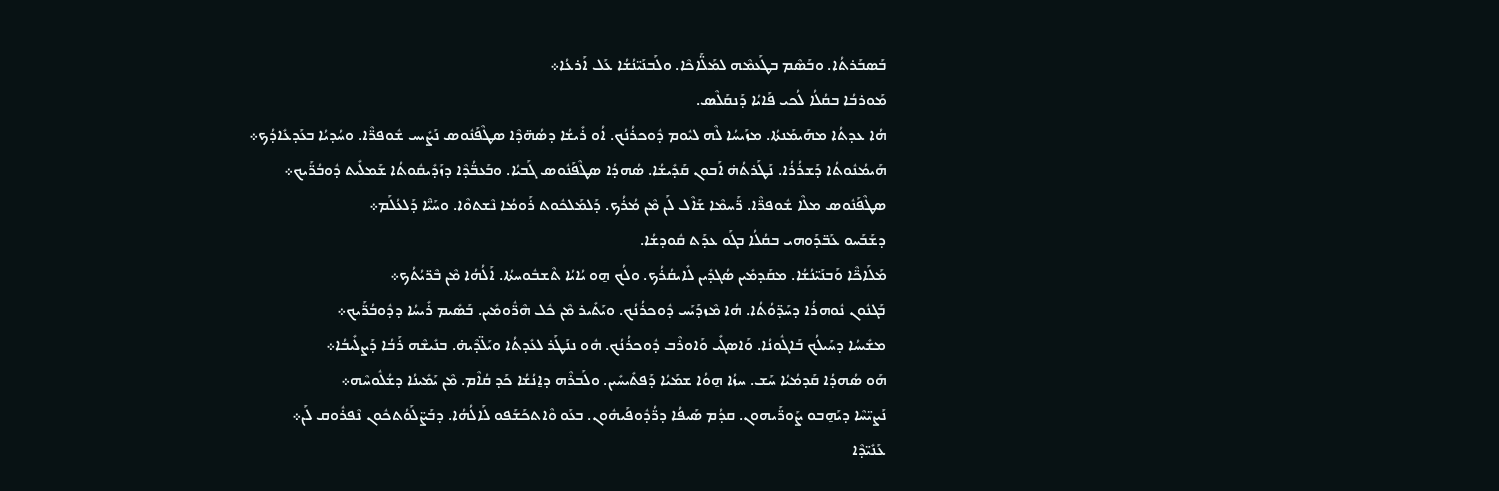ܒܰܣܒܰܪܬܳܐ. ܘܒܰܣܶܡ ܒܛܰܥܡܶܗ ܠܡܰܠ̈ܰܐܟܶܐ. ܘܠܰܒܢܰܝ̈ܢܳܫܳܐ ܥܰܠ ܐܰܪܥܳܐ܀
ܡܰܘܪܒܳܐ ܒܩܳܠܳܐ ܠܳܟܝ ܦܰܐܝܳܐ ܕܰܢܩܰܠܶܣ.
ܗܳܐ ܥܕܬܳܐ ܡܗܰܝܡܰܢܬܳܐ. ܡܙܰܝܚܳܐ ܠܶܗ ܠܝܽܘܡ ܕܽܘܟܪܳܢܳܟ. ܐܳܘ ܪܺܝܫܳܐ ܕܣܳܗ̈ܕܶܐ ܣܛܶܦܰܢܽܘܣ ܢܰܨܺܝܚ ܫܽܘܦܪ̈ܶܐ. ܘܚܳܕܝܳܐ ܒܥܰܕܥܺܐܕܳܟ܀
ܗܰܝܡܳܢܽܘܬܳܐ ܕܰܫܪܳܪܳܐ. ܢܰܛܰܪܬܳܗ̇ ܐܰܒܘܢ ܩܰܕܺܝܫܳܐ. ܣܳܗܕܳܐ ܣܛܶܦܰܢܽܘܣ ܓܰܒܝܳܐ. ܘܒܰܥܒ̈ܳܕܶܐ ܕܙܰܕܺܝܩܽܘܬܳܐ ܫܰܡܠܺܝܬ ܕܽܘܒܳܪ̈ܰܝܟ܀
ܣܛܶܦܰܢܽܘܣ ܡܠܶܐ ܫܽܘܦܪ̈ܶܐ. ܪ̈ܰܚܡܶܐ ܫܰܐܶܠ ܠܰܢ ܡܶܢ ܡܳܪܳܟ. ܕܰܠܡܰܠܟܽܘܬ ܪܰܘܡܳܐ ܢܶܫܬܘܶܐ. ܘܚܰܝ̈ܶܐ ܕܰܠܥܳܠܰܡ܀
ܕܫܰܒܰܚܘ ܥܰܒ̈ܕܰܘܗܝ ܒܩܳܠܳܐ ܒܓܰܘ ܥܕܰܬ ܩܽܘܕܫܳܐ.
ܡܰܠܰܐܟ̈ܶܐ ܘܰܒܢܰܝ̈ܢܳܫܳܐ. ܡܩܰܕܡܺܝܢ ܣܳܓܕܺܝܢ ܠܺܐܝܩܳܪܳܟ. ܘܠܳܟ ܗ̱ܘ ܝܳܐܝܳܐ ܬܶܫܒܽܘܚܬܳܐ. ܐܰܠܳܗܳܐ ܡܶܢ ܒܶܪ̈ܝܳܬܳܟ܀
ܒܰܓܢܽܘܢ ܢܽܘܗܪܳܐ ܕܚܰܕ̈ܘܳܬܳܐ. ܗܳܐ ܡܶܙܕܰܝܰܚ ܕܽܘܟܪܳܢܳܟ. ܘܝܰܬܺܝܪ ܡܶܢ ܟܽܠ ܗܶܪ̈ܽܘܡܺܝܢ. ܒܰܣܺܝܡ ܪܺܝܚܳܐ ܕܕܽܘܒܳܪ̈ܰܝܟ܀
ܡܫܺܝܚܳܐ ܕܚܰܝܠܳܟ ܒܰܐܓܽܘܢܳܐ. ܘܰܐܣܓܺܝ ܘܰܐܘܪܶܒ ܕܽܘܟܪܳܢܳܟ. ܗܽܘ ܢܢܰܛܰܪ ܠܥܺܕܬܳܐ ܘܝܰܠ̈ܕܶܝܗ̇. ܒܢܺܝܫܶܗ ܪܰܒܳܐ ܕܰܨܠܺܝܒܳܐ܀
ܗܰܘ ܣܳܗܕܳܐ ܩܰܕܡܳܝܳܐ ܚܰܫ. ܚܙܳܐ ܗ̱ܘܳܐ ܫܡܰܝܳܐ ܕܰܦܬܺܝܚܺܝܢ. ܘܠܰܒܪܶܗ ܕܐ̱ܢܳܫܳܐ ܟܰܕ ܩܳܐܶܡ. ܡܶܢ ܝܰܡܺܝܢܳܐ ܕܫܳܠܽܘܚܶܗ܀
ܢܰܨܝ̈ܚܶܐ ܕܝܰܗ̱ܒܘ ܨܰܘܪ̈ܰܝܗܘܢ. ܩܕܳܡ ܣܰܝܦܳܐ ܕܪ̈ܳܕܽܘܦܰܝܗܽܘܢ. ܒܥܰܘ ܘܶܐܬܟܰܫܰܦܘ ܠܰܐܠܳܗܳܐ. ܕܒܰܨ̈ܠܰܘܳܬܟܽܘܢ ܢܶܦܪܽܘܩ ܠܰܢ܀
ܥܰܢܺܝ̈ܕܶܐ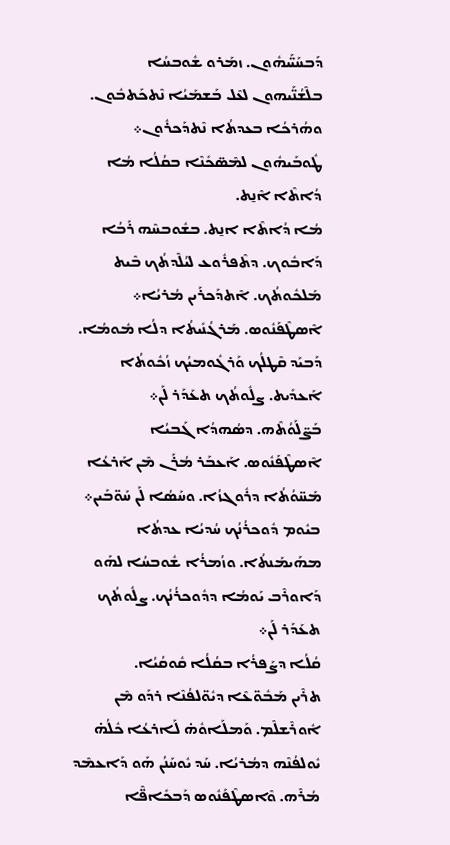ܕܰܒܚܰܝ̈ܰܝܗܽܘܢ. ܙܡܰܪܘ ܫܽܘܒܚܳܐ ܒܠܶܫܳܢ̈ܰܝܗܘܢ ܠܥܶܠ ܒܰܫܡܰܝܳܐ ܢܶܬܟܰܬܒܽܘܢ. ܘܗܳܪܟܳܐ ܒܥܕܬܳܐ ܢܶܬܕܰܟܪܽܘܢ܀
ܛܽܘܒܰܝܗܽܘܢ ܠܡܶܣ̈ܟܺܢܶܐ ܒܩܳܠܳܐ ܡܳܐ ܕܳܐܬܶܐ ܐܶܢ̱ܬ.
ܡܳܐ ܕܳܐܬܶܐ ܐܢ̱ܬ. ܒܫܽܘܒܚܶܗ ܪܰܒܳܐ ܕܰܐܒܽܘܟ. ܕܬܶܦܪܽܘܥ ܠܝܳܠܶܕܬܳܟ ܒܶܝܬ ܡܰܠܟܽܘܬܳܟ. ܐܶܬܕܰܟܪܰܝܢ ܡܳܪܝܳܐ܀
ܐܶܣܛܶܦܰܢܽܘܣ. ܡܰܪܓܳܢܺܝܬܳܐ ܕܠܳܐ ܡܽܘܡܳܐ. ܕܰܒܝܰܕ ܩܶܛܠܳܟ ܘܰܪܓܽܘܡܝܳܟ ܙܳܟܽܘܬܳܐ ܐܰܥܕܺܝܬ. ܨܠܽܘܬܳܟ ܬܥܰܕܰܪ ܠܰܢ܀
ܒܰܨ̈ܠܰܘܳܬܶܗ. ܕܣܳܗܕܳܐ ܓܰܒܝܳܐ ܐܶܣܛܶܦܰܢܽܘܣ. ܐܰܥܒܰܪ ܡܳܪܰܢ ܡܶܢ ܐܰܪܥܳܐ ܡܰܚ̈ܘܳܬܳܐ ܕܪܽܘܓܙܳܐ. ܘܚܰܣܳܐ ܠܰܢ ܚܰܘ̈ܒܰܝܢ܀
ܒܝܽܘܡ ܕܽܘܟܪܳܢܳܟ ܚܳܕܝܳܐ ܥܕܬܳܐ ܡܗܰܝܡܰܢܬܳܐ. ܘܙܳܡܪܳܐ ܫܽܘܒܚܳܐ ܠܗܰܘ ܕܰܐܘܪܶܒ ܝܰܘܡܳܐ ܕܕܽܘܟܪܳܢܳܟ. ܨܠܽܘܬܳܟ ܬܥܰܕܰܪ ܠܰܢ܀
ܩܳܠܳܐ ܕܨܰܦܪܳܐ ܒܩܳܠܳܐ ܩܽܘܩܳܝܳܐ.
ܬܪܶܝܢ ܡܰܒܽܘ̈ܥܶܐ ܕܝܽܘ̈ܠܦܳܢܶܐ ܪܕܰܘ ܡܶܢ ܐܽܘܪܶܫܠܶܡ. ܘܰܡܠܰܐܘܽܗ̇ ܠܰܐܪܥܳܐ ܟܽܠܳܗ̇ ܝܽܘܠܦܳܢܶܗ ܕܡܳܪܝܳܐ. ܚܰܕ ܝܽܘܚܰܢܳܢ ܗܰܘ ܕܰܐܥܡܶܕ ܡܳܪܶܗ. ܘܶܐܣܛܶܦܰܢܽܘܣ ܕܰܒܟܺܐܦ̈ܶܐ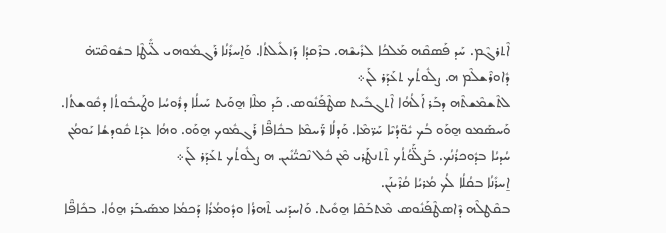ܐܶܬܪܓܶܡ. ܚܰܕ ܦܰܣܩܶܗ ܡܰܠܟܳܐ ܠܪܺܝܫܶܗ. ܒܪܶܩܕܳܐ ܕܰܙܠܺܝܠܬܳܐ. ܘܰܐ̱ܚܪܺܢܳܐ ܪܰܓܡܽܘܗܝ ܠ̈ܺܝܛܶܐ ܒܫܽܘܩܶܝ̈ܗ̇ ܕܽܐܘܪܶܫܠܶܡ ܗ. ܨܠܽܘܬܳܟ ܬܥܰܕܰܪ ܠܰܢ܀
ܠܬܶܫܡܶܫܬܶܗ ܕܒܰܪ ܐܰܠܳܗܳܐ ܐܶܬܓܒܺܝܬ ܣܛܶܦܰܢܽܘܣ. ܟܰܕ ܡܠܶܐ ܗ̱ܘܰܝܬ ܚܰܝܠܳܐ ܕܪܽܘܚܳܐ ܘܛܰܝܒܽܘܬܳܐ ܕܩܽܘܫܬܳܐ. ܘܰܚܣܰܡܘ ܗ̱ܘܰܘ ܒܳܟ ܝܽܘ̈ܕܳܝܶܐ ܚܰܪ̈ܡܶܐ. ܘܰܕܠܳܐ ܪ̈ܰܚܡܶܐ ܒܟܽܐܦ̈ܶܐ ܪܰܓܡܽܘܟ ܗ̱ܘܰܘ. ܘܗܳܐ ܥܕܰܬ ܩܽܘܕܫܳܐ ܝܰܘܡܳܢ ܚܳܕܝܳܐ ܒܕܽܘܟܪܳܢܳܟ. ܒܰܨܠ̈ܰܘܳܬܳܟ ܬܶܬܢܛܰܪܝ ܡܶܢ ܟܽܠ ܢܶܟܝ̈ܳܢܺܝܢ. ܗ ܨܠܽܘܬܳܟ ܬܥܰܕܰܪ ܠܰܢ܀
ܐ̱ܚܪܺܢܳܐ ܒܩܳܠܳܐ ܠܳܟ ܡܳܪܝܳܐ ܩܳܪܶܝܢܰܢ.
ܒܩܶܛܠܶܗ ܕܶܐܣܛܶܦܰܢܽܘܣ ܡܶܬܒܰܩܶܐ ܗ̱ܘܺܝܬ. ܘܰܐܚܕܰܢܝ ܬܶܗܪܳܐ ܘܕܽܘܡܳܪܳܐ ܕܰܟܡܳܐ ܡܣܰܝܒܰܪ ܗ̱ܘܳܐ. ܒܟܺܐܦ̈ܶܐ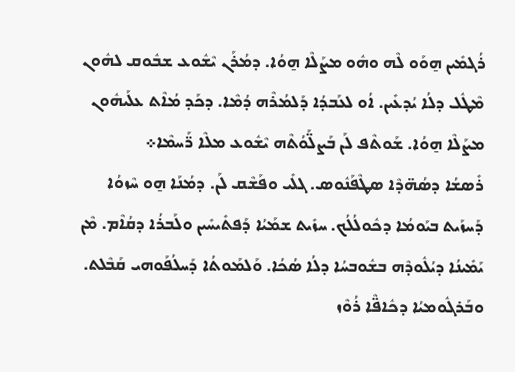ܪܳܓܡܺܝܢ ܗ̱ܘܰܘ ܠܶܗ ܘܗܽܘ ܡܨܰܠܶܐ ܗ̱ܘܳܐ. ܕܡܳܪܰܢ ܝܶܫܽܘܥ ܫܒܽܘܩ ܠܗܽܘܢ ܡܶܛܽܠ ܕܠܳܐ ܝܳܕܥܺܝܢ. ܐܳܘ ܠܥܰܒܕܳܐ ܕܰܠܡܳܪܶܗ ܕܳܡܶܐ. ܕܟܰܕ ܡܳܐܶܬ ܥܠܰܝܗܽܘܢ ܡܨܰܠܶܐ ܗ̱ܘܳܐ. ܫܰܘܬܶܦ ܠܰܢ ܒܰܨܠ̈ܰܘܳܬܶܗ ܝܶܫܽܘܥ ܡܠܶܐ ܪ̈ܰܚܡܶܐ܀
ܪܺܣܫܳܐ ܕܣܳܗ̈ܕܶܐ ܣܛܶܦܰܢܽܘܣ. ܓܠܺܝ ܘܦܰܫܶܩ ܠܰܢ. ܕܡܳܢܰܐ ܗ̱ܘ ܚܶܙܘܳܐ ܕܰܚܙܰܝܬ ܒܝܰܘܡܳܐ ܕܟܽܘܠܳܠܳܟ. ܚܙܺܝܬ ܫܡܰܝܳܐ ܕܰܦܬܺܝܚܺܝܢ ܘܠܰܒܪܳܐ ܕܩܳܐܶܡ. ܡܶܢ ܝܰܡܺܝܢܳܐ ܕܝܳܠܽܘܕܶܗ ܒܫܽܘܒܚܳܐ ܕܠܳܐ ܣܳܟܳܐ. ܘܰܠܡܰܘܬܳܐ ܕܰܚܠܳܦܰܘܗܝ ܩܰܒܶܠܬ. ܘܒܰܪܓܽܘܡܝܳܐ ܕܟܽܐܦ̈ܶܐ ܪܳܘܶܙ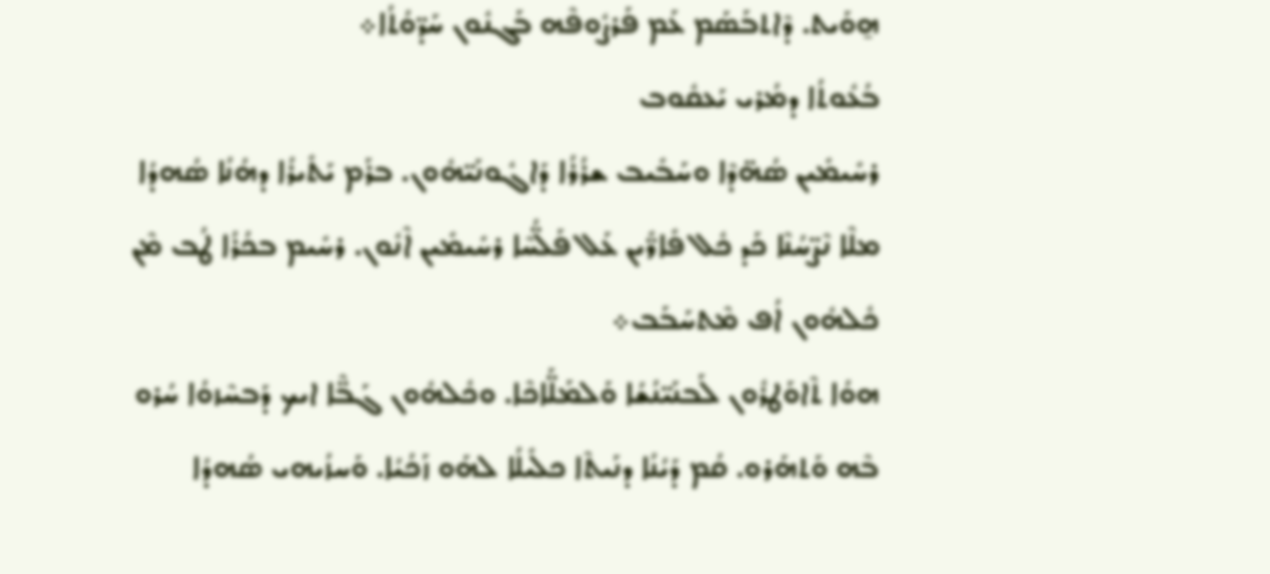ܗ̱ܘܰܝܬ. ܕܶܐܬܒܰܣܰܡ ܥܰܡ ܦܰܪܨܽܘܦܶܗ ܒܰܓܢܽܘܢ ܚܰܕ̈ܘܳܬܳܐ܀
ܒܳܥܽܘܬܳܐ ܕܡܳܪܝ ܝܰܥܩܽܘܒ
ܪܚܺܝܡܺܝܢ ܣܳܗ̈ܕܶܐ ܘܚܰܒܺܝܒ ܫܪܳܪܳܐ ܕܰܐܓܽܘܢܰܝ̈ܗܽܘܢ. ܒܪܰܡ ܝܰܬܺܝܪܳܐ ܕܗܳܢܳܐ ܣܳܗܕܳܐ ܡܠܶܐ ܢܶܨ̈ܚܳܢܶܐ ܟܰܕ ܟܽܠ ܦܺܐܪ̈ܺܝܢ ܥܰܠ ܦܰܠ̈ܳܚܶܐ ܪܚܺܝܡܺܝܢ ܐܶܢܽܘܢ. ܪܚܺܝܡ ܒܟܳܪܳܐ ܛܳܒ ܡܶܢ ܟܽܠܗܽܘܢ ܐܳܦ ܡܶܬܚܰܒܰܒ܀
ܗܘܳܐ ܬܶܐܘܰܛܪܽܘܢ ܠܰܒܢܰܝ̈ܢܳܫܳܐ ܘܰܠܡܰܠ̈ܰܐܟܶܐ. ܘܟܽܠܗܽܘܢ ܓܰܒ̈ܶܐ ܐܝܟ ܕܰܒܚܶܙܘܳܐ ܚܳܪܘ ܒܶܗ ܘܰܬܗܰܪܘ. ܩܳܡ ܕܰܝܳܢܳܐ ܕܢܰܝܬܶܐ ܟܠܺܝܠܳܐ ܠܗܰܘ ܙܰܟܳܝܳܐ. ܘܰܚܙܳܝܗܝ ܣܳܗܕܳܐ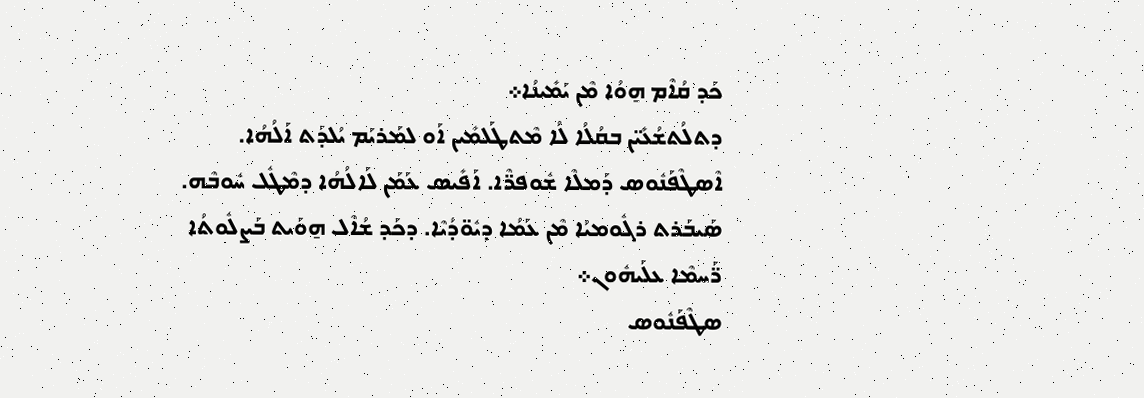ܟܰܕ ܩܳܐܶܡ ܗ̱ܘܳܐ ܡܶܢ ܝܰܡܺܝܢܳܐ܀
ܕܬܠܳܬܫܳܥܺܝ̈ܢ ܒܩܳܠܳܐ ܠܳܐ ܡܶܬܛܰܠܡܺܝܢ ܐܰܘ ܠܡܰܪܝܰܡ ܝܳܠܕܰܬ ܐܰܠܳܗܳܐ.
ܐܶܣܛܶܦܰܢܽܘܣ ܕܰܡܠܶܐ ܫܽܘܦܪ̈ܶܐ. ܐܰܦܺܝܣ ܥܰܡܰܢ ܠܰܐܠܳܗܳܐ ܕܡܶܛܽܠ ܚܽܘܒܶܗ. ܣܰܝܒܰܪܬ ܪܓܽܘܡܝܳܐ ܡܶܢ ܥܰܡܳܐ ܕܝܽܘ̈ܕܳܝܶܐ. ܕܟܰܕ ܫܳܐܶܠ ܗ̱ܘܰܝܬ ܒܰܨܠܽܘܬܳܐ ܪ̈ܰܚܡܶܐ ܥܠܰܝܗܽܘܢ܀
ܣܛܶܦܰܢܽܘܣ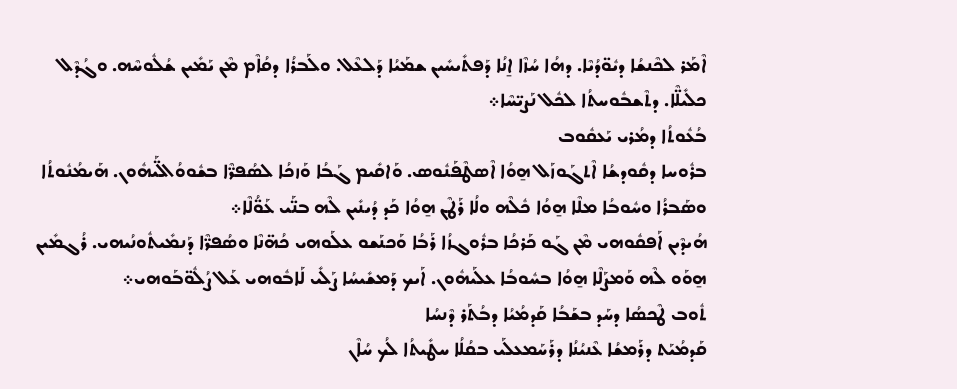ܐܶܡܰܪ ܠܟܶܢܫܳܐ ܕܝܽܘ̈ܕܳܝܶܐ. ܕܗܳܐ ܚܳܙܶܐ ܐ̱ܢܳܐ ܕܰܦܬܺܝܚܺܝܢ ܫܡܰܝܳܐ ܕܰܠܥܶܠ. ܘܠܰܒܪܳܐ ܕܩܳܐܶܡ ܡܶܢ ܝܰܡܺܝܢ ܫܳܠܽܘܚܶܗ. ܘܓܳܕܶܠ ܟܠܺܝܠ̈ܶܐ. ܕܬܶܫܒܽܘܚܬܳܐ ܠܟܽܠ ܢܰܨܝ̈ܚܶܐ܀
ܒܳܥܽܘܬܳܐ ܕܡܳܪܝ ܝܰܥܩܽܘܒ
ܒܪܽܘܚܐ ܕܩܽܘܕܫܳܐ ܐܶܬܓܰܘܙܰܠ ܗ̱ܘܳܐ ܐܶܣܛܶܦܰܢܽܘܣ. ܘܰܐܩܺܝܡ ܓܰܒܳܐ ܘܰܙܟܳܐ ܠܣܳܦܪ̈ܶܐ ܒܫܽܘܘܳܐܠ̈ܰܝܗܽܘܢ. ܗܰܝܡܳܢܽܘܬܳܐ ܘܣܰܒܪܳܐ ܘܚܽܘܒܳܐ ܡܠܶܐ ܗ̱ܘܳܐ ܟܽܠܶܗ ܘܠܳܐ ܪܰܛܶܢ ܗ̱ܘܳܐ ܟܰܕ ܕܳܝܢܺܝܢ ܠܶܗ ܒܢ̈ܰܝ ܥܰܘ̈ܳܠܶܐ܀
ܗܳܝܕܶܝܢ ܐܰܦܩܽܘܗܝ ܡܶܢ ܓܰܘ ܟܰܪܟܳܐ ܒܪܽܘܓܙܳܐ ܪܰܒܳܐ ܘܰܟܢܰܫܘ ܥܠܰܘܗܝ ܟܳܗ̈ܢܶܐ ܘܣܳܦܪ̈ܶܐ ܕܰܢܡܺܝܬܽܘܢܳܝܗܝ. ܪܳܓܡܺܝܢ ܗ̱ܘܰܘ ܠܶܗ ܘܰܡܨܰܠܶܐ ܗ̱ܘܳܐ ܒܚܽܘܒܳܐ ܥܠܰܝܗܽܘܢ. ܐܰܝܟ ܕܰܡܫܺܝܚܳܐ ܨܰܠܺܝ ܠܰܐܒܽܘܗܝ ܥܰܠ ܨܳܠܽܘ̈ܒܰܘܗܝ܀
ܬܽܘܒ ܛܶܟܣܳܐ ܕܚܰܕ ܒܫܰܒܳܐ ܩܰܕܡܳܝܳܐ ܕܒܳܬܰܪ ܕܶܢܚܳܐ
ܩܰܕܡܳܝܰܬ ܕܪܰܡܫܳܐ ܥܶܢܝܳܢܳܐ ܕܪܰܚܰܡܥܠܰܝ ܒܩܳܠܳܐ ܚܛܺܝܬܳܐ ܠܳܟ ܚܳܐܶܢ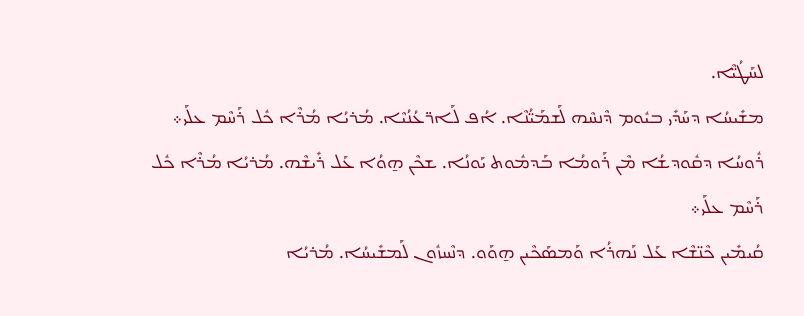ܠܚܰܛܳܝ̈ܶܐ.
ܡܫܺܝܚܳܐ ܕܚܰܕܺܝ ܒܝܽܘܡ ܕܶܢܚܶܗ ܠܰܫܡܰܝ̈ܳܢܶܐ. ܐܳܦ ܠܰܐܪ̈ܥܳܢܳܝܶܐ. ܡܳܪܝܳܐ ܡܳܪܶܐ ܟܽܠ ܪܰܚܶܡ ܥܠܰܝ܀
ܪܽܘܚܳܐ ܕܩܽܘܕܫܳܐ ܡܶܢ ܪܰܘܡܳܐ ܒܰܕܡܽܘܬ ܝܰܘܢܳܐ. ܫܟܶܢ ܗ̱ܘܳܐ ܥܰܠ ܪܺܝܫܶܗ. ܡܳܪܝܳܐ ܡܳܪܶܐ ܟܽܠ ܪܰܚܶܡ ܥܠܰܝ܀
ܩܳܝܡܺܝܢ ܟܶܢ̈ܫܶܐ ܥܰܠ ܢܰܗܪܳܐ ܘܰܡܣܰܟܶܝܢ ܗ̱ܘܰܘ. ܕܢܶܚܙܽܘܢ ܠܰܡܫܺܝܚܳܐ. ܡܳܪܝܳܐ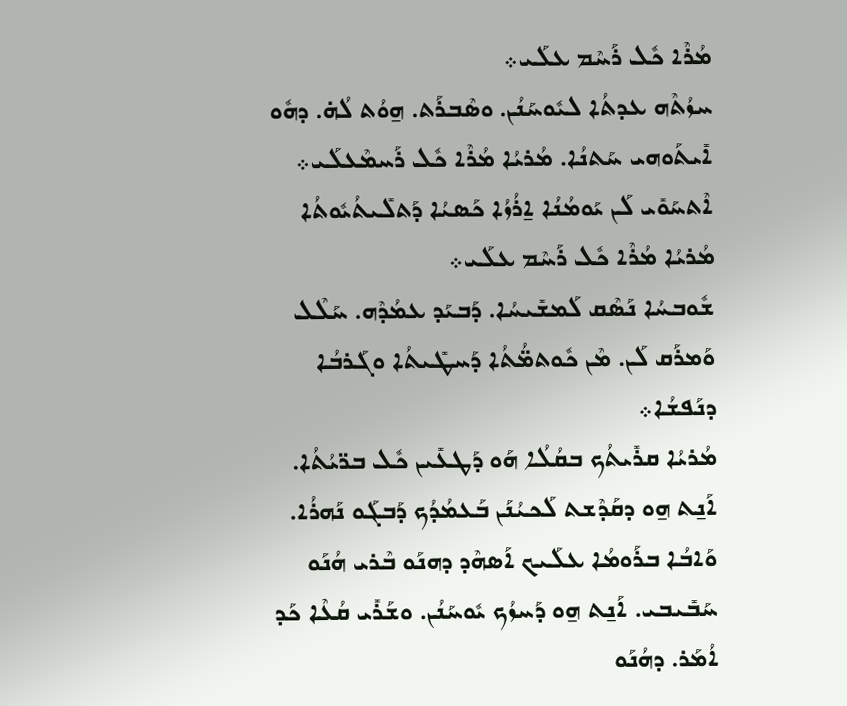ܡܳܪܶܐ ܟܽܠ ܪܰܚܶܡ ܥܠܰܝ܀
ܚܙܳܬܶܗ ܥܕܬܳܐ ܠܝܽܘܚܰܢܳܢ. ܘܣܶܒܪܰܬ. ܗ̱ܘܳܬ ܠܳܗ̇. ܕܗܽܘ ܐܺܝܬܰܘܗܝ ܚܰܬܢܳܐ. ܡܳܪܝܳܐ ܡܳܪܶܐ ܟܽܠ ܪܰܚܡܶܥܠܰܝ܀
ܐܶܬܚܰܘܺܝ ܠܰܢ ܝܰܘܡܳܢܳܐ ܐ̱ܪܳܙܳܐ ܟܰܣܝܳܐ ܕܰܬܠܺܝܬܳܝܽܘܬܳܐ ܡܳܪܝܳܐ ܡܳܪܶܐ ܟܽܠ ܪܰܚܶܡ ܥܠܰܝ܀
ܫܽܘܒܚܳܐ ܢܰܣܶܩ ܠܰܡܫܺܝܚܳܐ. ܕܰܒܝܰܕ ܥܡܳܕܶܗ. ܚܰܠܶܠ ܘܰܡܪܰܩ ܠܰܢ. ܡܶܢ ܟܽܘܬܡ̈ܳܬܳܐ ܕܰܚܛܺܝܬܳܐ ܘܓܰܪܒܳܐ ܕܢܰܦܫܳܐ܀
ܡܳܪܝܳܐ ܩܪܺܝܬܳܟ ܒܩܳܠܳܐ ܗܰܘ ܕܰܛܥܺܝܢ ܟܽܠ ܒܪ̈ܝܳܬܳܐ.
ܐܰܢ̱ܬ ܗ̱ܘ ܕܩܰܕܶܫܬ ܠܰܟܝܳܢܰܢ ܒܰܥܡܳܕܳܟ ܕܰܒܓܰܘ ܢܰܗܪܳܐ. ܘܰܐܒܳܐ ܒܪܰܘܡܳܐ ܥܠܰܝܟ ܐܰܣܗܶܕ ܕܗܢܰܘ ܒܶܪܝ ܗܳܢܰܘ ܚܰܒܺܝܒܝ. ܐܰܢ̱ܬ ܗ̱ܘ ܕܰܚܙܳܟ ܝܽܘܚܰܢܳܢ. ܘܫܰܪܺܝ ܩܳܥܶܐ ܟܰܕ ܐܳܡܰܪ. ܕܗܳܢܰܘ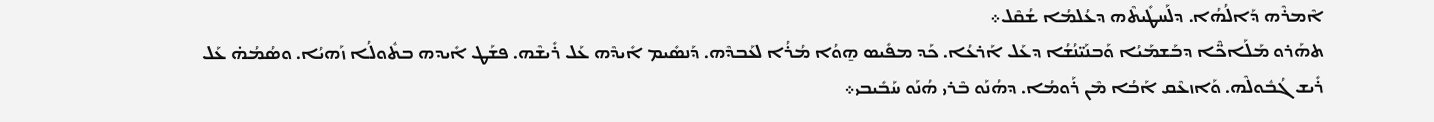ܐܶܡܪܶܗ ܕܰܐܠܳܗܳܐ. ܕܠܰܚܛܺܝܬܶܗ ܕܥܳܠܡܳܐ ܫܳܩܶܠ܀
ܬܗܰܪܘ ܡܰܠܰܐܟ̈ܶܐ ܕܒܰܫܡܰܝܳܐ ܘܰܒܢܰܝ̈ܢܳܫܳܐ ܕܥܰܠ ܐܰܪܥܳܐ. ܟܰܕ ܡܦܺܝܣ ܗ̱ܘܳܐ ܡܳܪܳܐ ܠܥܰܒܕܶܗ. ܕܰܢܣܺܝܡ ܐܺܝܕܶܗ ܥܰܠ ܪܺܝܫܶܗ. ܦܫܰܛ ܐܺܝܕܗ ܒܬܽܘܠܳܐ ܙܰܗܝܳܐ. ܘܣܳܡܳܗ̇ ܥܰܠ ܪܺܝܫ ܓܳܒܽܘܠܶܗ. ܘܰܐܙܥܶܩ ܐܰܒܳܐ ܡܶܢ ܪܰܘܡܳܐ. ܕܗܳܢܰܘ ܒܶܪܝ ܗܳܢܰܘ ܚܰܒܺܝܒܝ܀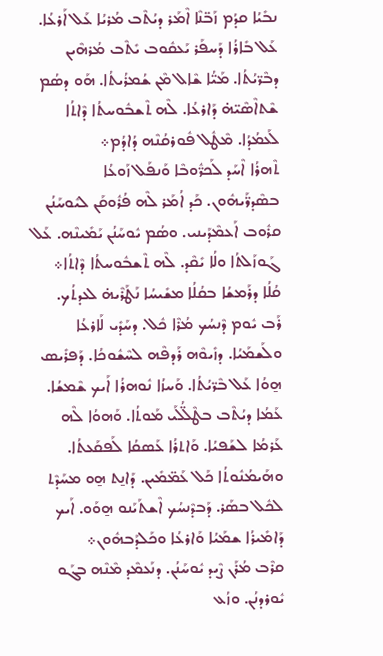ܢܒܺܝܳܐ ܩܕܳܡ ܙܰܒ̈ܢܶܐ ܐܶܡܰܪ ܕܝܳܬܶܒ ܡܳܪܝܳܐ ܥܰܠ ܐܰܪܥܳܐ. ܥܰܠ ܒܺܐܪܳܐ ܕܰܚܦܰܪ ܝܰܥܩܽܘܒ ܝܺܬܶܒ ܡܳܪܗܶܝܢ ܕܒܶܪ̈ܝܳܬܳܐ. ܡܰܝ̈ܳܐ ܫܶܐܠ ܡܶܢ ܫܳܡܪܳܝܬܳܐ. ܗܰܘ ܕܣܳܡ ܫܶܬܐܶܣܶܝ̈ܗ̇ ܕܰܐܪܥܳܐ. ܠܶܗ ܬܶܫܒܽܘܚܬܳܐ ܕܶܐܬܳܐ ܠܰܥܡܳܕܳܐ. ܡܶܛܽܠ ܦܽܘܪܩܳܢܶܗ ܕܳܐܕܳܡ܀
ܬܶܗܪܳܐ ܐܶܚܰܕ ܠܰܟܪ̈ܽܘܒܶܐ ܘܰܢܦܰܠ ܙܰܘܥܳܐ ܒܣܶܕܪ̈ܰܝܗܽܘܢ. ܟܰܕ ܐܳܡܰܪ ܠܶܗ ܦܳܪܽܘܩܰܢ ܠܝܽܘܚܰܢܳܢ ܩܪܽܘܒ ܐܰܥܡܶܕܰܝܢܝ. ܘܣܳܡ ܝܽܘܚܰܢܳܢ ܝܰܡܺܝܢܶܗ. ܥܰܠ ܓܰܘܙܰܠܬܳܐ ܘܠܳܐ ܝܺܩܶܕ. ܠܶܗ ܬܶܫܒܽܘܚܬܳܐ ܕܶܐܬܳܐ܀
ܩܳܠܳܐ ܕܪܰܡܫܳܐ ܒܩܳܠܳܐ ܡܫܺܝܚܳܐ ܢܰܛܰܪܶܝܗ̇ ܠܥܕܬܳܟ.
ܪܰܒ ܝܽܘܡ ܕܶܢܚܳܟ ܡܳܪܶܐ ܟܽܠ. ܕܚܰܕܺܝ ܠܰܐܪܥܳܐ ܘܠܰܫܡܰܝܳܐ. ܕܙܺܝܘܶܗ ܪܰܕܦܶܗ ܠܚܶܫܽܘܟܳܐ. ܕܰܦܪܺܝܣ ܗ̱ܘܳܐ ܥܰܠ ܒܶܪ̈ܝܳܬܳܐ. ܘܰܚܙܳܐ ܢܽܘܗܪܳܐ ܐܰܝܟ ܫܶܡܫܳܐ. ܥܰܡܳܐ ܕܝܳܬܶܒ ܒܛܶܠ̈ܳܠܰܝ ܡܰܘܬܳܐ. ܘܰܗܘܳܐ ܠܶܗ ܥܰܪܡܳܐ ܠܫܰܦܝܳܐ. ܘܰܐܬܪܳܐ ܥܰܣܩܳܐ ܠܰܦܩܰܥܬܳܐ. ܘܗܰܝܡܳܢܽܘܬܳܐ ܟܰܠ ܥܰܡ̈ܡܺܝܢ. ܕܰܐܢ̱ܬ ܗ̱ܘ ܡܚܰܕܶܬ ܠܟܽܠ ܒܣܰܪ. ܕܰܒܕܶܢܚܳܟ ܐܶܫܬܰܝܰܢܘ ܗ̱ܘܰܘ. ܐܰܝܟ ܕܰܐܡܺܝܪܳܐ ܫܡܰܝܳܐ ܘܰܐܪܥܳܐ ܘܟܰܠܕܰܒܗܽܘܢ܀
ܩܪܶܒ ܡܳܪܰܢ ܨܶܝܕ ܝܽܘܚܰܢܳܢ. ܕܢܰܥܡܶܕ ܡܶܢܶܗ ܒܓܰܘ ܝܽܘܪܕܢܳܢ. ܘܙܳܥ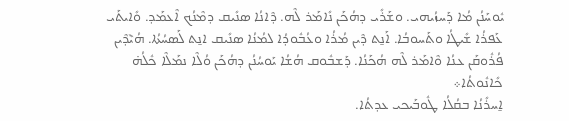ܝܽܘܚܰܢܳܢ ܡܳܐ ܕܰܚܙܳܝܗܝ. ܘܫܰܪܺܝ ܕܗܳܟܰܢ ܢܺܐܡܰܪ ܠܶܗ. ܕܶܐܢܳܐ ܣܢܺܝܩ ܕܡܶܢܳܟ ܐܶܥܡܰܕ. ܘܺܐܝܬܰܝ ܥܰܦܪܳܐ ܫܺܝܛܳܐ ܘܬܰܚܘܒܳܐ. ܐܰܢ̱ܬ ܕܶܝܢ ܡܳܪܳܐ ܘܥܳܒܽܘܕܳܐ ܠܡܳܢܳܐ ܣܢܺܝܩ ܐܢ̱ܬ ܠܰܣܚܳܬܳܐ. ܗܳܝ݉ܕܶܝܢ ܦܳܪܽܘܩܰܢ ܥܢܳܐ ܘܶܐܡܰܪ ܠܶܗ ܗܳܟܰܢܳܐ. ܕܰܫܒܽܘܩ ܗܳܫܳܐ ܝܰܘܚܳܢܳܢ ܕܗܳܟܰܢ ܘܳܠܶܐ ܢܡܰܠܶܐ ܟܽܠܳܗ̇ ܟܺܐܢܽܘܬܳܐ܀
ܐ̱ܚܪܺܢܳܐ ܒܩܳܠܳܐ ܛܽܘܒܰܝܟܝ ܥܕܬܳܐ.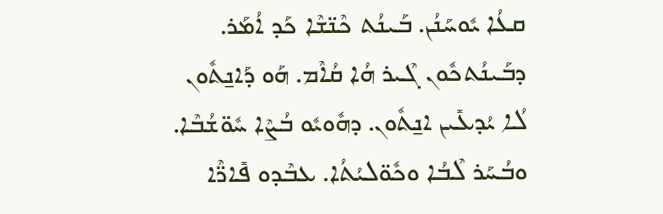ܩܥܳܐ ܝܽܘܚܰܢܳܢ. ܒܰܝܢܳܬ ܟܶܢ̈ܫܶܐ ܟܰܕ ܐܳܡܰܪ. ܕܒܰܝܢܳܬܟܽܘܢ ܓܶܝܪ ܗܳܐ ܩܳܐܶܡ. ܗܰܘ ܕܰܐܢ̱ܬܽܘܢ ܠܳܐ ܝܳܕܥܺܝܢ ܐܢ̱ܬܽܘܢ. ܕܗܽܘܝܽܘ ܒܳܨܶܐ ܚܽܘ̈ܫܳܒܶܐ. ܘܒܳܚܰܪ ܠܶܒܳܐ ܘܟܽܘ̈ܠܝܳܬܳܐ. ܥܒܶܕܘ ܦܺܐܪ̈ܶܐ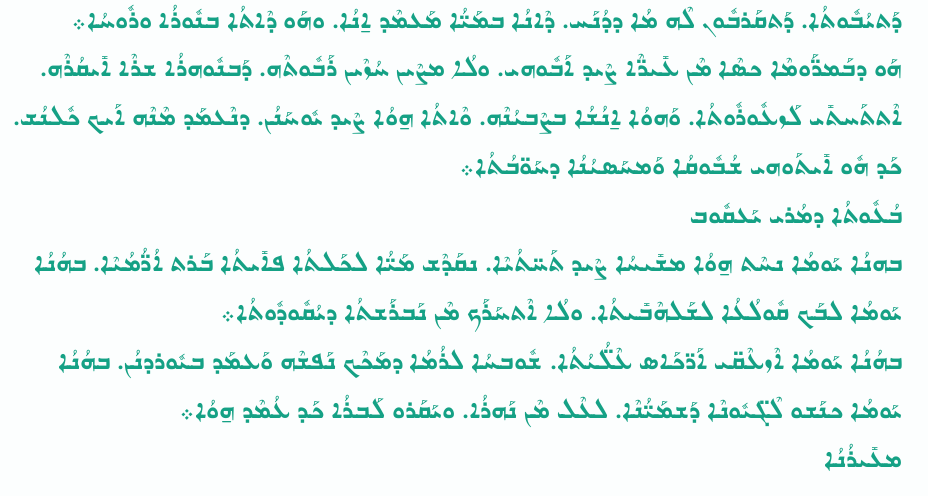ܕܰܬܝܳܒܽܘܬܳܐ. ܕܰܬܩܰܪܒܽܘܢ ܠܶܗ ܡܳܐ ܕܕܳܢܰܚ. ܕܶܐܢܳܐ ܒܡܰܝ̈ܳܐ ܡܰܥܡܶܕ ܐ̱ܢܳܐ. ܘܗܰܘ ܕܶܐܬܳܐ ܒܢܽܘܪܳܐ ܘܪܽܘܚܳܐ܀
ܗܰܘ ܕܒܰܡܪ̈ܰܘܡܶܐ ܟܣܶܐ ܡܶܢ ܥܺܝܪ̈ܶܐ ܨܶܝܕ ܐܰܒܽܘܗܝ. ܘܠܳܐ ܡܨܶܝܢ ܚܳܙܶܝܢ ܪܰܒܽܘܬܶܗ. ܕܰܒܢܽܘܗܪܳܐ ܫܪܶܐ ܐܺܝܩܳܪܶܗ. ܐܶܬܬܰܚܬܺܝ ܠܰܙܥܽܘܪܽܘܬܳܐ. ܘܰܗܘܳܐ ܐ̱ܢܳܫܳܐ ܒܨܶܒܝܳܢܶܗ. ܘܶܐܬܳܐ ܗ̱ܘܳܐ ܨܶܝܕ ܝܽܘܚܰܢܳܢ. ܕܢܶܥܡܰܕ ܡܶܢܶܗ ܐܰܝܟ ܟܽܠܢܳܫ. ܟܰܕ ܗܽܘ ܐܺܝܬܰܘܗܝ ܫܳܒܽܘܩܳܐ ܘܰܡܚܰܣܝܳܢܳܐ ܕܚܰܘ̈ܒܳܬܳܐ܀
ܒܳܥܽܘܬܳܐ ܕܡܳܪܝ ܝܰܥܩܽܘܒ
ܒܗܢܳܐ ܝܰܘܡܳܐ ܢܚܶܬ ܗ̱ܘܳܐ ܡܫܺܝܚܳܐ ܨܶܝܕ ܬܰܚ̈ܬܳܝܶܐ. ܢܩܰܕܶܫ ܡܰܝ̈ܳܐ ܠܟܰܠܬܳܐ ܦܐܺܝܬܳܐ ܒܰܪܬ ܐܳܪ̈ܳܡܳܝܶܐ. ܒܗܳܢܳܐ ܝܰܘܡܳܐ ܠܒܰܟ ܩܽܘܠܳܥܳܐ ܠܫܰܠܗܶܒܺܝܬܳܐ. ܘܠܳܐ ܐܶܬܚܰܪܰܟ ܡܶܢ ܢܰܒܪܰܫܬܳܐ ܕܝܳܩܽܘܕܽܘܬܳܐ܀
ܒܗܳܢܳܐ ܝܰܘܡܳܐ ܐܶܙܥܶܩ̈ܝ ܐܰܪ̈ܟܰܐܣ ܥܶܠ̈ܳܝܳܬܳܐ. ܫܽܘܒܚܳܐ ܠܪܳܡܳܐ ܕܡܰܟܶܟ ܢܰܦܫܶܗ ܘܰܥܡܰܕ ܒܝܽܘܪܕܢܳܢ. ܒܗܳܢܳܐ ܝܰܘܡܳܐ ܟܢܰܫܘ ܠܶܓ̈ܝܽܘܢܶܐ ܕܰܫܡܰܝ̈ܳܢܶܐ. ܠܥܶܠ ܡܶܢ ܢܰܗܪܳܐ. ܘܝܰܩܰܪܘ ܠܰܒܪܳܐ ܟܰܕ ܥܳܡܶܕ ܗ̱ܘܳܐ܀
ܡܥܺܝܪܳܢܳܐ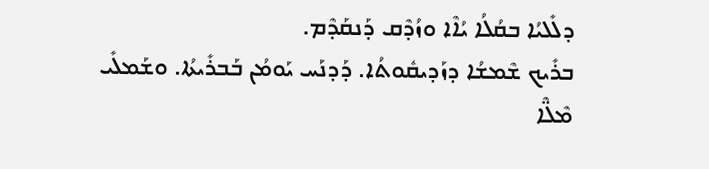ܕܠܺܠܝܳܐ ܒܩܳܠܳܐ ܝܳܐܶܐ ܘܙܳܕܶܩ ܕܰܢܩܰܕܶܡ.
ܒܪܺܝܟ ܫܶܡܫܳܐ ܕܙܰܕܝܩܽܘܬܳܐ. ܕܰܕܢܰܚ ܝܰܘܡܳܢ ܒܰܒܪܺܝܬܳܐ. ܘܫܰܡܠܺܝ ܡܶܠ̈ܶܐ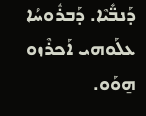ܕܰܢܒ̈ܺܝܶܐ. ܕܰܒܪܽܘܚܳܐ ܥܠܰܘܗܝ ܐܰܟܪܶܙܘ ܗ̱ܘܰܘ.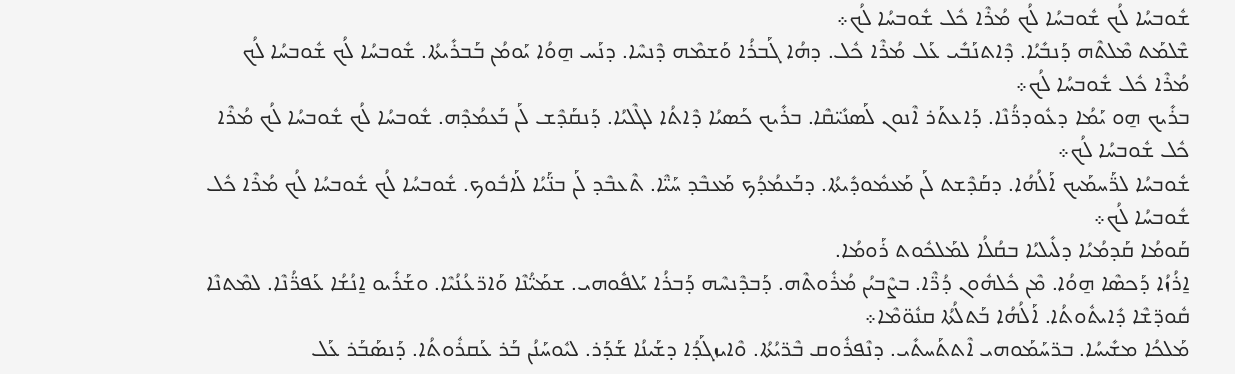ܫܽܘܒܚܳܐ ܠܳܟ ܫܽܘܒܚܳܐ ܠܳܟ ܡܳܪܶܐ ܟܽܠ ܫܽܘܒܚܳܐ ܠܳܟ܀
ܫܶܠܡܰܬ ܡܶܠܬܶܗ ܕܰܢܒܺܝܳܐ. ܕܶܐܬܢܰܒܺܝ ܥܰܠ ܡܳܪܶܐ ܟܽܠ. ܕܗܳܐ ܓܰܒܪܳܐ ܘܰܫܡܶܗ ܕܶܢܚܶܐ. ܕܢܰܚ ܗ̱ܘܳܐ ܝܰܘܡܳܢ ܒܰܒܪܺܝܬܳܐ. ܫܽܘܒܚܳܐ ܠܳܟ ܫܽܘܒܚܳܐ ܠܳܟ ܡܳܪܶܐ ܟܽܠ ܫܽܘܒܚܳܐ ܠܳܟ܀
ܒܪܺܝܟ ܗ̱ܘ ܝܰܡܳܐ ܕܥܽܘܕܪ̈ܳܢܶܐ. ܕܰܐܥܬܰܪ ܐܶܢܘܢ ܠܰܣܢܺܝ̈ܩܶܐ. ܒܪܺܝܟ ܟܰܣܝܳܐ ܕܶܐܬܳܐ ܠܓܶܠܝܳܐ. ܕܰܢܩܰܕܶܫ ܠܰܢ ܒܰܥܡܳܕܶܗ. ܫܽܘܒܚܳܐ ܠܳܟ ܫܽܘܒܚܳܐ ܠܳܟ ܡܳܪܶܐ ܟܽܠ ܫܽܘܒܚܳܐ ܠܳܟ܀
ܫܽܘܒܚܳܐ ܠܪ̈ܰܚܡܰܝܟ ܐܰܠܳܗܳܐ. ܕܩܰܕܶܫܬ ܠܰܢ ܡܰܥܡܽܘܕܺܝܬܳܐ. ܕܒܰܥܡܳܕܳܟ ܡܰܥܒܶܕ ܚܰܝ̈ܶܐ. ܬܶܥܒܶܕ ܠܰܢ ܒܢ̈ܰܝܳܐ ܠܰܐܒܽܘܟ. ܫܽܘܒܚܳܐ ܠܳܟ ܫܽܘܒܚܳܐ ܠܳܟ ܡܳܪܶܐ ܟܽܠ ܫܽܘܒܚܳܐ ܠܳܟ܀
ܩܰܘܡܳܐ ܩܰܕܡܳܝܳܐ ܕܠܺܝܠܝܳܐ ܒܩܳܠܳܐ ܠܡܰܠܟܽܘܬ ܪܰܘܡܳܐ.
ܐ̱ܪܳܙܳܐ ܕܰܟܣܶܐ ܗ̱ܘܳܐ. ܡܶܢ ܟܽܠܗܽܘܢ ܕܳܪ̈ܶܐ. ܒܨܶܒܝܳܢ ܡܳܪܽܘܬܶܗ. ܕܰܒܕܶܢܚܶܗ ܕܰܒܪܳܐ ܝܰܠܦܽܘܗܝ. ܫܡܰܝ̈ܳܢܶܐ ܘܰܐܪ̈ܥܳܢܳܝܶܐ. ܘܫܰܪܺܝܘ ܐ̱ܢܳܫܳܐ ܥܰܦܪ̈ܳܢܶܐ. ܠܡܶܬܢܶܐ ܩܽܘܕ̈ܫܶܐ ܕܺܐܝܬܽܘܬܳܐ. ܐܰܠܳܗܳܐ ܒܰܬܠܳܬܳܐ ܩܢܽܘ̈ܡܶܐ܀
ܡܰܠܟܳܐ ܡܫܺܝܚܳܐ. ܒܪ̈ܚܰܡܰܘܗܝ ܐܶܬܬܰܚܬܺܝ. ܕܢܶܦܪܽܘܩ ܒܶܪ̈ܝܳܬܳܐ. ܘܶܐܝܙܓܰܕܳܐ ܕܫܰܝܢܳܐ ܫܰܕܰܪ. ܠܝܽܘܚܰܢܳܢ ܒܰܪ ܥܰܩܪܽܘܬܳܐ. ܕܰܢܣܰܒܰܪ ܥܰܠ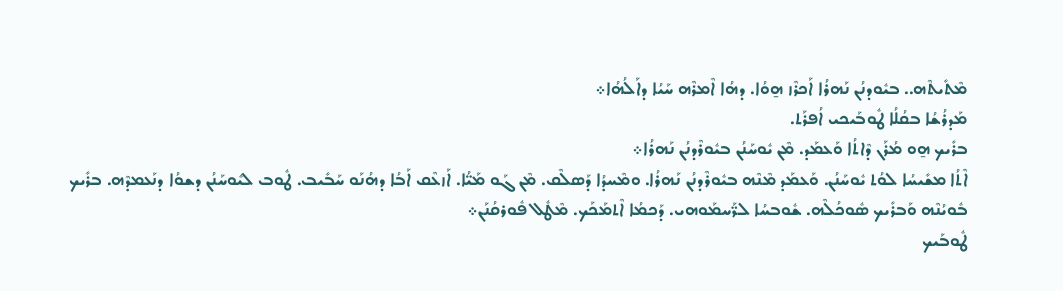ܡܶܬܺܝܬܶܗ.. ܒܝܽܘܕܢܳܢ ܢܰܗܪܳܐ ܐܰܟܪܶܙ ܗ̱ܘܳܐ. ܕܗܳܐ ܐܶܡܪܶܗ ܚܰܝܳܐ ܕܐܰܠܳܗܳܐ܀
ܡܰܕܪܳܫܳܐ ܒܩܳܠܳܐ ܛܽܘܒܰܝܟܝ ܐܳܦܪܰܬ.
ܒܪܺܝܟ ܗ̱ܘ ܡܳܪܰܢ ܕܶܐܬܳܐ ܘܰܥܡܰܕ. ܡܶܢ ܝܽܘܚܰܢܳܢ ܒܝܽܘܪܶܕܢܳܢ ܢܰܗܪܳܐ܀
ܐܶܬܳܐ ܡܫܺܝܚܳܐ ܠܘܳܬ ܝܽܘܚܰܢܳܢ. ܘܰܥܡܰܕ ܡܶܢܶܗ ܒܝܽܘܪܶܕܢܳܢ ܢܰܗܪܳܐ. ܘܡܶܚܕܳܐ ܕܰܣܠܶܩ. ܡܶܢ ܓܰܘ ܡܰܝ̈ܳܐ. ܐܰܙܥܶܩ ܐܰܒܳܐ ܕܗܳܢܰܘ ܚܰܒܺܝܒ. ܛܽܘܒ ܠܝܽܘܚܰܢܳܢ ܕܫܘܳܐ ܕܢܰܥܡܕܶܗ. ܒܪܺܝܟ ܒܽܘܝܳܢܶܗ ܘܰܒܪܺܝܟ ܣܽܘܟܳܠܶܗ. ܫܽܘܒܚܳܐ ܠܪ̈ܰܚܡܰܘܗܝ. ܕܰܟܡܳܐ ܐܶܬܡܰܟܰܟ. ܡܶܛܽܠ ܦܽܘܪܩܳܢܰܢ܀
ܛܽܘܒܰܝܟ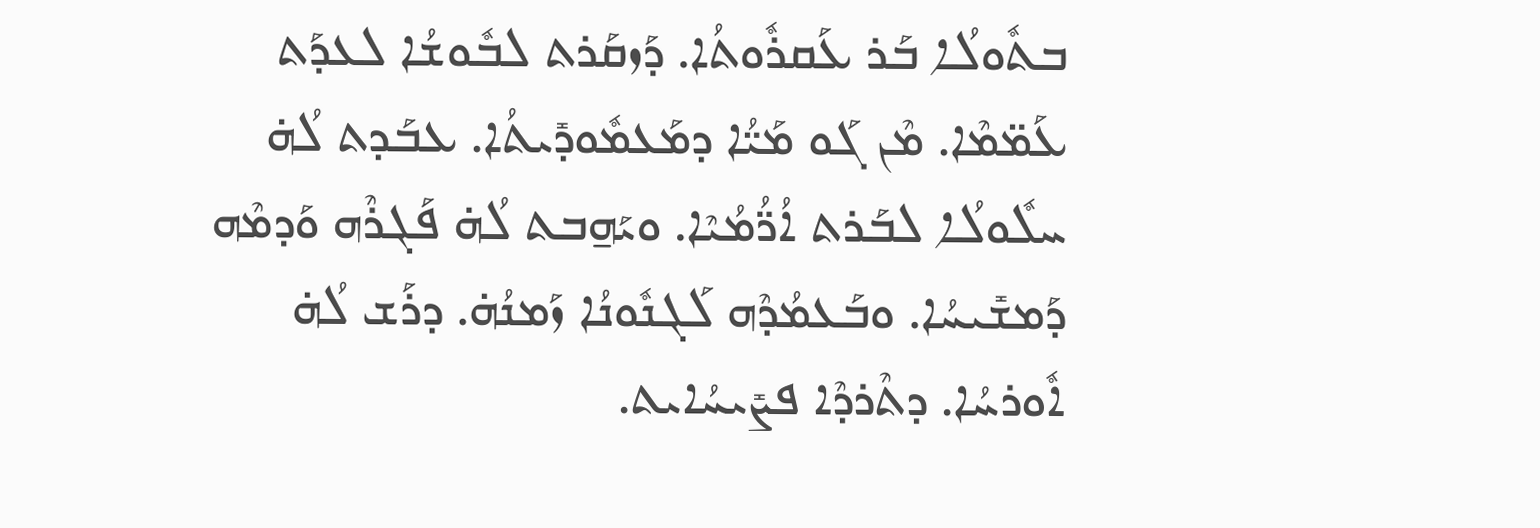ܒܬܽܘܠܳܐ ܒܰܪ ܥܰܩܪܽܘܬܳܐ. ܕܰܙܩܰܪܬ ܠܒܽܘܫܳܐ ܠܥܕܰܬ ܥܰܡ̈ܡܶܐ. ܡܶܢ ܓܰܘ ܡܰܝ̈ܳܐ ܕܡܰܥܡܽܘܕܺܝܬܳܐ. ܥܒܰܕܬ ܠܳܗ̇ ܚܠܽܘܠܳܐ ܠܒܰܪܬ ܐܳܪ̈ܳܡܳܝܶܐ. ܘܝܰܗ̱ܒܬ ܠܳܗ̇ ܦܰܓܪܶܗ ܘܰܕܡܶܗ ܕܰܡܫܺܝܚܳܐ. ܘܒܰܥܡܳܕܶܗ ܠܰܓܢܽܘܢܳܐ ܙܰܡܢܳܗ̇. ܕܪܰܫ ܠܳܗ̇ ܐܽܘܪܚܳܐ. ܕܬܶܪܕܶܐ ܦܨܺܝܚܳܐܝܬ.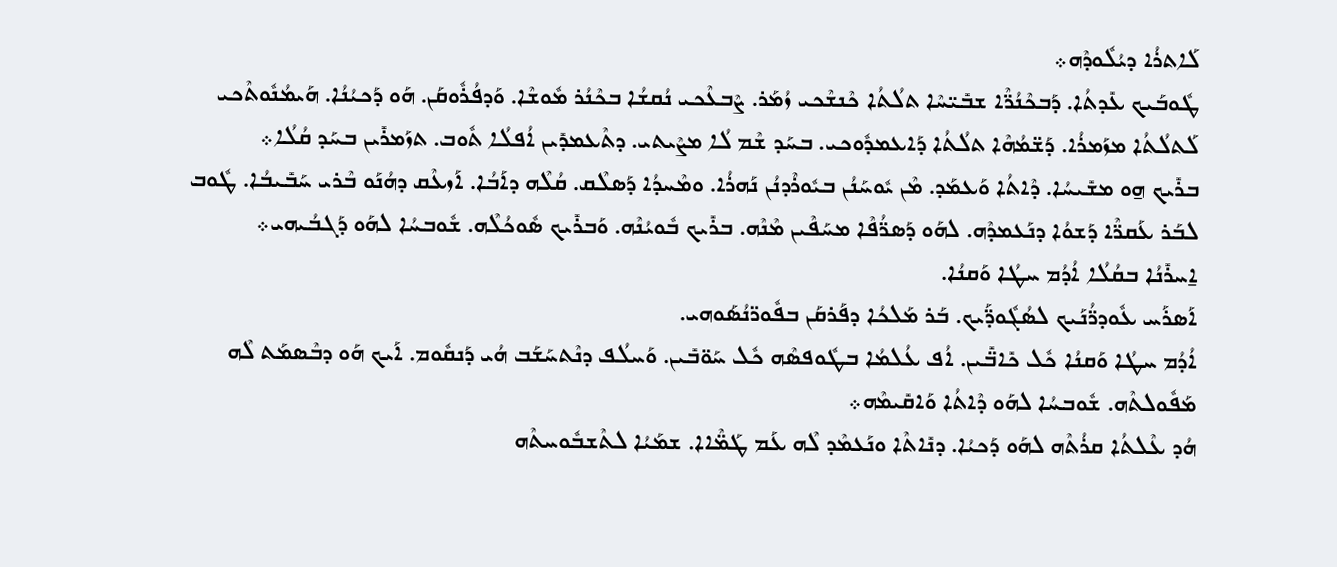ܠܰܐܬܪܳܐ ܕܝܳܠܽܘܕܶܗ܀
ܛܽܘܒܰܝܟ ܥܺܕܬܳܐ. ܕܰܒܟܶܢܳܪ̈ܶܐ ܫܒܺܝ̈ܚܶܐ ܬܠܳܬܳܐ ܟܶܢܫܶܟܝ ܙܳܡܰܪ. ܨܶܒܥܶܟܝ ܢܳܩܫܳܐ ܒܟܶܢܳܪ ܡܽܘܫܶܐ. ܘܰܕܦܳܪܽܘܩܰܢ. ܗܰܘ ܕܰܟܝܳܢܳܐ. ܗܰܝܡܳܢܽܘܬܶܟܝ ܠܰܬܠܳܬܳܐ ܡܙܰܡܪܳܐ. ܕܰܫ̈ܡܳܗܶܐ ܬܠܳܬܳܐ ܕܰܐܥܡܕܽܘܟܝ. ܒܚܰܕ ܫܶܡ ܠܳܐ ܡܨܶܝܬܝ. ܕܬܶܥܡܕܺܝܢ ܐܳܦܠܳܐ ܬܽܘܒ. ܬܙܰܡܪܺܝܢ ܒܚܰܕ ܩܳܠܳܐ܀
ܒܪܺܝܟ ܗ̱ܘ ܡܫܺܝܚܳܐ. ܕܶܐܬܳܐ ܘܰܥܡܰܕ. ܡܶܢ ܝܽܘܚܰܢܳܢ ܒܝܽܘܪܶܕܢܳܢ ܢܰܗܪܳܐ. ܘܡܶܚܕܳܐ ܕܰܣܠܶܩ. ܩܳܠܶܗ ܕܐܰܒܳܐ. ܐܰܙܥܶܩ ܕܗܳܢܰܘ ܒܶܪܝ ܚܰܒܺܝܒܳܐ. ܛܽܘܒ ܠܒܰܪ ܥܰܩܪ̈ܶܐ ܕܰܫܘܳܐ ܕܢܰܥܡܕܶܗ. ܠܗܰܘ ܕܰܣܪ̈ܳܦܶܐ ܡܚܰܦܶܝܢ ܡܶܢܶܗ. ܒܪܺܝܟ ܒܽܘܝܳܢܶܗ. ܘܰܒܪܺܝܟ ܣܽܘܟܳܠܶܗ. ܫܽܘܒܚܳܐ ܠܗܰܘ ܕܰܓܒܳܝܗܝ܀
ܐ̱ܚܪܺܢܳܐ ܒܩܳܠܳܐ ܐܳܕܳܡ ܚܛܳܐ ܘܰܩܢܳܐ.
ܐܰܣܪܰܚ ܥܽܘܕܪ̈ܳܢܰܝܟ ܠܣܳܓܽܘܕ̈ܰܝܟ. ܒܰܪ ܡܰܠܟܳܐ ܕܦܰܪܩܰܢ ܒܦܽܘܪ̈ܢܳܣܰܘܗܝ.
ܐܳܕܳܡ ܚܛܳܐ ܘܰܩܢܳܐ ܟܽܠ ܟܺܐܒ̈ܺܝܢ. ܐܳܦ ܥܳܠܡܳܐ ܒܛܽܘܦܣܶܗ ܟܽܠ ܚܰܘ̈ܒܺܝܢ. ܘܰܚܠܳܦ ܕܢܶܬܚܰܫܰܒ ܗܳܝ ܕܰܢܩܽܘܡ. ܐܰܝܟ ܗܰܘ ܕܒܶܣܡܰܬ ܠܶܗ ܡܰܦܽܘܠܬܶܗ. ܫܽܘܒܚܳܐ ܠܗܰܘ ܕܶܐܬܳܐ ܘܰܐܩܺܝܡܶܗ܀
ܗܳܕ ܥܶܠܬܳܐ ܩܪܳܬܶܗ ܠܗܰܘ ܕܰܟܝܳܐ. ܕܢܺܐܬܶܐ ܘܢܰܥܡܶܕ ܠܶܗ ܥܰܡ ܛܰܡ̈ܶܐܐ. ܫܡܰܝܳܐ ܠܬܶܫܒܽܘܚܬܶܗ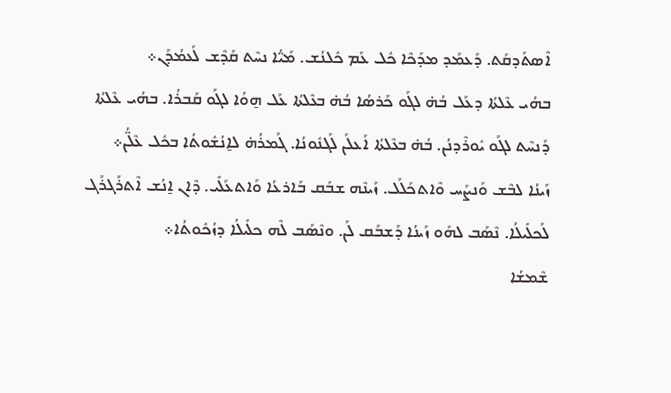ܐܶܣܬܰܕܩܰܬ. ܕܰܥܡܰܕ ܡܕܰܟܶܐ ܟܽܠ ܥܰܡ ܟܽܠܢܳܫ. ܡܰܝ̈ܳܐ ܢܚܶܬ ܩܰܕܶܫ ܠܰܥܡܳܕܰܢ܀
ܒܗܳܝ ܥܶܠܬܳܐ ܕܥܰܠ ܒܳܗ̇ ܠܓܰܘ ܟܰܪܣܳܐ ܒܳܗ̇ ܒܥܶܠܬܳܐ ܥܰܠ ܗ̱ܘܳܐ ܠܓܰܘ ܩܰܒܪܳܐ. ܒܗܳܝ ܥܶܠܬܳܐ ܕܰܢܚܶܬ ܠܓܰܘ ܝܽܘܪܶܕܢܳܢ. ܒܳܗ̇ ܒܥܶܠܬܳܐ ܐܰܥܠܰܢ ܠܰܓܢܽܘܢܳܐ. ܓܰܡܪܳܗ̇ ܠܐ̱ܢܳܫܽܘܬܳܐ ܒܟܽܠ ܥܶܠ̈ܳܢ܀
ܙܰܝܢܳܐ ܠܒܶܫ ܘܰܢܨܰܚ ܘܶܐܬܟܰܠܰܠ. ܙܰܝܢܶܗ ܫܒܰܩ ܒܰܐܪܥܳܐ ܘܰܐܬܥܰܠܺܝ. ܕܶܐܢ ܐ̱ܢܳܫ ܐܶܬܪܰܓܪܰܓ ܠܰܟܠܺܝܠܳܐ. ܢܶܣܰܒ ܠܗܰܘ ܙܰܝܢܳܐ ܕܰܫܒܰܩ ܠܰܢ. ܘܢܶܣܰܒ ܠܶܗ ܟܠܺܝܠܳܐ ܕܙܳܟܽܘܬܳܐ܀
ܫܶܡܫܳܐ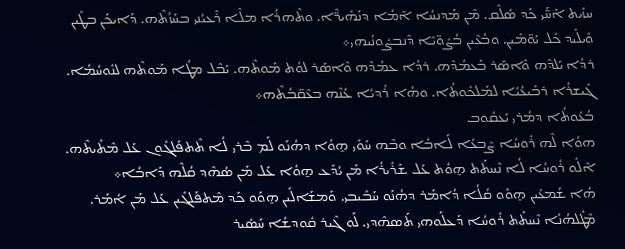ܚܙܺܝܬ ܐܰܚ̈ܰܝ ܟܰܕ ܣܳܠܶܩ. ܡܶܢ ܡܰܕܢܚܳܐ ܐܶܡܳܐ ܕܢܰܗܺܝܪ̈ܶܐ. ܘܬܶܗܪܳܐ ܡܠܶܐ ܪܶܥܝܳܢܝ ܒܚܰܙܳܬܶܗ. ܕܰܐܝܟܰܢ ܒܛܺܝܢ ܘܺܝܠܺܝܕ ܟܽܠ ܝܰܘ̈ܡܺܝܢ. ܘܒܳܥܶܝܢ ܒܳܨܽܘ̈ܝܶܐ ܕܶܢܒܨܽܘܢܳܝܗܝ܀
ܪܕܳܐ ܝܰܠܕܶܗ ܘܶܐܣܰܪ ܒܰܥܡܳܕܶܗ. ܪܕܳܐ ܥܡܳܕܶܗ ܘܶܐܣܰܪ ܠܘܳܬ ܡܰܘܬܶܗ. ܝܰܒܶܠ ܡܛܳܐ ܡܰܘܬܶܗ ܠܢܽܘܚܳܡܳܐ. ܓܺܝܫܪܳܐ ܪܒܺܝܥܳܝܳܐ ܠܡܰܠܟܽܘܬܳܐ. ܘܗܳܐ ܪܳܕܝܳܐ ܥܳܢܶܗ ܒܥܶܩ̈ܒܳܬܶܗ܀
ܒܳܥܽܘܬܳܐ ܕܡܳܪܝ ܝܰܥܩܽܘܒ
ܗܘܳܐ ܠܶܗ ܪܽܘܚܳܐ ܨܶܒܥܳܐ ܠܰܐܒܳܐ ܘܒܶܗ ܚܰܘܺܝ ܗ̱ܘܳܐ ܕܗܳܢܰܘ ܠܰܡ ܒܶܪܝ ܠܳܐ ܬܶܬܦܰܠܓܽܘܢ ܥܰܠ ܡܶܬܺܝܬܶܗ. ܐܶܠܽܘ ܪܽܘܚܳܐ ܠܳܐ ܢܶܚܬܰܬ ܗ̱ܘܳܬ ܥܰܠ ܫܰܪܺܝܪܳܐ ܡܰܢ ܝܳܕܰܥ ܗ̱ܘܳܐ ܥܰܠ ܡܰܢ ܣܳܗܶܕ ܩܳܠܶܗ ܕܰܐܒܳܐ܀
ܗܳܐ ܫܳܡܥܺܝܢ ܗ̱ܘܰܘ ܩܳܠܳܐ ܕܳܐܡܰܪ ܕܗܳܢܰܘ ܚܰܒܺܝܒܝ. ܘܰܡܫܰܐܠܺܝܢ ܗ̱ܘܰܘ ܟܰܕ ܡܶܬܦܰܠܓܺܝܢ ܥܰܠ ܡܰܢ ܐܳܡܰܪ. ܡܶܛܽܠܗܳܢܳܐ ܢܶܚܬܰܬ ܪܽܘܚܳܐ ܕܰܥܠܰܘܗܝ ܬܰܣܗܶܕܝ. ܠܰܘ ܓܶܝܪ ܩܽܘܕܫܳܐ ܚܰܣܺܝܪ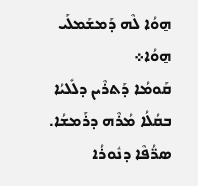ܗ̱ܘܳܐ ܠܶܗ ܕܰܡܫܰܡܠܰܝ ܗ̱ܘܳܐ܀
ܩܰܘܡܳܐ ܕܰܬܪܶܝܢ ܕܠܺܠܝܳܐ ܒܩܳܠܳܐ ܡܳܪܶܗ ܕܪܰܡܫܳܐ.
ܣܪ̈ܳܦܶܐ ܕܢܽܘܪܳܐ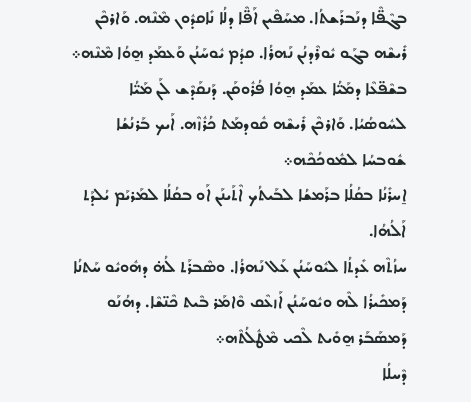ܒܓܶܦ̈ܶܐ ܕܢܰܒܪܰܫܬܳܐ. ܡܚܰܦܶܝܢ ܐܰܦ̈ܶܐ ܕܠܳܐ ܢܺܐܩܕܽܘܢ ܡܶܢܶܗ. ܘܰܐܪܟܶܢ ܪܺܝܫܶܗ ܒܓܰܘ ܝܽܘܪܶܕܢܳܢ ܢܰܗܪܳܐ. ܩܕܳܡ ܝܽܘܚܰܢܳܢ ܘܰܥܡܰܕ ܗ̱ܘܳܐ ܡܶܢܶܗ܀
ܒܫܶܦ̈ܥܶܐ ܕܡܰܝ̈ܳܐ ܥܡܰܕ ܗ̱ܘܳܐ ܦܳܪܽܘܩܰܢ. ܕܰܢܩܰܕܶܫ ܠܰܢ ܡܰܝ̈ܳܐ ܠܚܽܘܣܳܝܳܐ. ܘܰܐܪܟܶܢ ܪܺܝܫܶܗ ܩܽܘܕܡܰܬ ܟܳܪܽܙܶܗ. ܐܰܝܟ ܒܰܪܢܳܫܳܐ ܫܽܘܒܚܳܐ ܠܡܽܘܟܳܟܶܗ܀
ܐ̱ܚܪܺܢܳܐ ܒܩܳܠܳܐ ܒܪܰܡܫܳܐ ܠܒܰܝܬܳܟ ܐܶܬܰܝܢܰܢ ܐܰܘ ܒܩܳܠܳܐ ܠܡܰܪܝܰܡ ܝܳܠܕܰܬ ܐܰܠܳܗܳܐ.
ܚܙܳܬܶܗ ܥܺܕܬܳܐ ܠܝܽܘܚܰܢܳܢ ܥܰܠ ܢܰܗܪܳܐ. ܘܣܶܒܪܰܬ ܠܳܗ̇ ܕܗܽܘܝܽܘ ܚܰܬܢܳܐ ܕܰܡܟܺܝܪܳܐ ܠܶܗ ܘܝܽܘܚܰܢܳܢ ܐܰܙܥܶܩ ܘܶܐܡܰܪ ܒܶܝܬ ܟܶܢ̈ܫܶܐ. ܕܗܳܢܰܘ ܕܰܡܣܰܒܰܪ ܗ̱ܘܺܝܬ ܠܶܟܝ ܡܶܛܽܠܳܬܶܗ܀
ܕܶܚܠܳܐ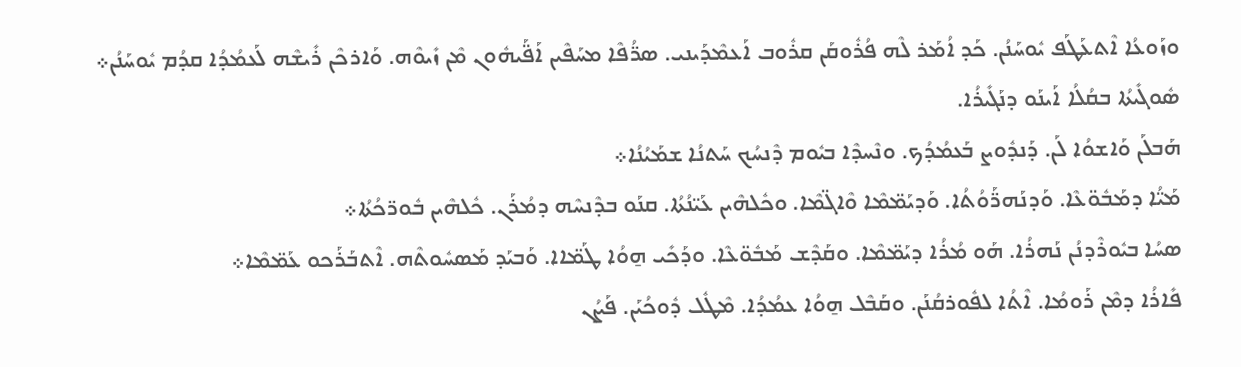ܘܙܰܘܥܳܐ ܐܶܬܥܰܛܰܦ ܝܽܘܚܰܢܳܢ. ܟܰܕ ܐܳܡܰܪ ܠܶܗ ܦܳܪܽܘܩܰܢ ܩܪܽܘܒ ܐܰܥܡܶܕܰܝܢܝ. ܣܪ̈ܳܦܶܐ ܡܚܰܦܶܝܢ ܐܰܦ̈ܰܝܗܽܘܢ ܡܶܢ ܙܺܝܘܶܗ. ܘܰܐܪܟܶܢ ܪܺܝܫܶܗ ܠܰܥܡܳܕܳܐ ܩܕܳܡ ܝܽܘܚܰܢܳܢ܀
ܣܽܘܓܺܝܬܳܐ ܒܩܳܠܳܐ ܐܰܝܢܰܘ ܕܢܰܓܺܝܪܳܐ.
ܗܰܒܠܰܢ ܘܰܐܫܘܳܐ ܠܰܢ. ܕܰܢܕܽܘܨ ܒܰܥܡܳܕܳܟ. ܘܢܶܚܕܶܐ ܒܝܽܘܡ ܕܶܢܚܳܟ ܚܰܬܢܳܐ ܫܡܰܝܳܢܳܐ܀
ܡܰܝ̈ܳܐ ܕܡܰܒܽܘ̈ܥܶܐ. ܘܰܕܢܰܗܪ̈ܰܘܳܬܳܐ. ܘܰܕܝܰܡ̈ܡܶܐ ܘܶܐܓ̈ܡܶܐ. ܘܟܽܠܗܶܝܢ ܥܰܝ̈ܢܳܬܳܐ. ܩܢܰܘ ܒܕܶܢܚܶܗ ܕܡܳܪܰܢ. ܟܽܠܗܶܝܢ ܒܽܘܪ̈ܟܳܬܳܐ܀
ܣܚܳܐ ܒܝܽܘܪܶܕܢܳܢ ܢܰܗܪܳܐ. ܗܰܘ ܡܳܪܳܐ ܕܝܰܡ̈ܡܶܐ. ܘܩܰܕܶܫ ܡܰܒܽܘ̈ܥܶܐ. ܘܕܰܟܺܝ ܗ̱ܘܳܐ ܛܰܡ̈ܐܐ. ܘܰܒܝܰܕ ܡܰܣܚܽܘܬܶܗ. ܐܶܬܒܰܪܰܟܘ ܥܰܡ̈ܡܶܐ܀
ܦܺܐܪܳܐ ܕܡܶܢ ܪܰܘܡܳܐ. ܐܶܬܳܐ ܠܦܽܘܪܩܳܢܰܢ. ܘܩܰܒܶܠ ܗ̱ܘܳܐ ܥܡܳܕܳܐ. ܡܶܛܽܠ ܕܽܘܟܳܝܰܢ. ܦܰܨܳܢ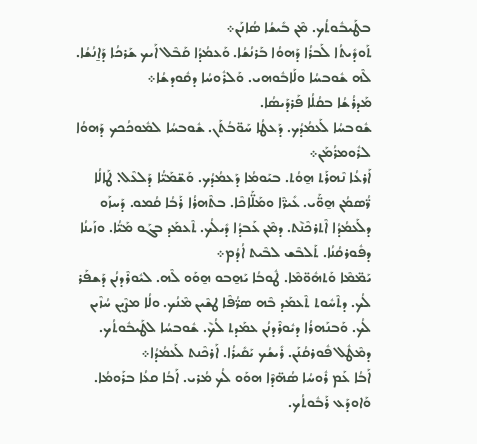ܒܛܰܝܒܽܘܬܳܟ. ܡܶܢ ܒܺܝܫܳܐ ܣܳܐܢܰܢ܀
ܬܰܘܕܺܝܬܳܐ ܠܰܒܪܳܐ ܕܰܗܘܳܐ ܒܰܪܢܳܫܳܐ. ܘܰܥܡܳܕܳܐ ܩܰܒܶܠ ܐܰܝܟ ܫܰܪܟܳܐ ܕܰܐ̱ܢܳܫܳܐ. ܠܶܗ ܫܽܘܒܚܳܐ ܘܠܰܐܒܽܘܗܝ. ܘܰܠܪܽܘܚܳܐ ܕܩܽܘܕܫܳܐ܀
ܡܰܕܪܳܫܳܐ ܒܩܳܠܳܐ ܦܰܪܕܰܝܣܳܐ.
ܫܽܘܒܚܳܐ ܠܰܥܡܳܕܳܟ. ܕܰܥܛܳܐ ܚܰܘ̈ܒܳܬܰܢ. ܫܽܘܒܚܳܐ ܠܡܽܘܟܳܟܟ ܕܰܗܘܳܐ ܠܪܽܘܡܪܳܡܰܢ܀
ܐܰܪܥܳܐ ܢܶܗܪܰܬ ܗ̱ܘܳܬ. ܒܝܰܘܡܳܐ ܕܰܥܡܳܕܳܟ. ܘܰܫ̈ܡܰܝ̈ܳܐ ܕܰܠܥܶܠ. ܛܰܐܠܳܐ ܪ̈ܳܣܡܳܢ ܗ̱ܘ̈ܰܝ. ܥܺܝܪ̈ܶܐ ܘܡܰܠ̈ܰܐܟܶܐ. ܒܬܶܗܪܳܐ ܪܰܒܳܐ ܩܳܡܘ. ܕܰܚܙܰܘ ܕܠܰܥܡܳܕܳܐ ܐܶܬܪܟܶܢ݉ܬ. ܕܡܶܢ ܥܰܒܕܳܐ ܕܺܝܠܳܟ. ܬܶܥܡܰܕ ܒܓܰܘ ܡܰܝ̈ܳܐ. ܘܙܰܝܢܳܐ ܕܦܽܘܪܩܳܢܳܐ. ܬܰܠܒܶܫ ܠܒܶܝܬ ܐܳܕܳܡ܀
ܝܰܡ̈ܡܶܐ ܘܰܬܗܽܘ̈ܡܶܐ. ܛܽܘܒܳܐ ܝܰܗ̱ܒܘ ܗ̱ܘܰܘ ܠܶܗ. ܠܝܽܘܪܶܕܢܳܢ ܕܰܫܦܰܪ ܠܳܟ. ܕܬܶܚܽܘܬ ܬܶܥܡܰܕ ܒܶܗ ܣܪ̈ܳܦܶܐ ܛܫܶܝܢ ܡܶܢܳܟ. ܘܠܳܐ ܡܨܶܝܢ ܚܳܙܶܝܢ ܠܳܟ. ܘܰܒܢܰܗܪܳܐ ܕܝܽܘܪܶܕܢܳܢ ܥܡܰܕܬ ܠܳܟ݉. ܫܽܘܒܚܳܐ ܠܛܰܝܒܽܘܬܳܟ. ܕܡܶܛܽܠ ܦܽܘܪܩܳܢܰܢ. ܪܺܝܫܳܟ ܝܰܩܺܝܪܳܐ. ܐܰܪܟܶܢܬ ܠܰܥܡܳܕܳܐ܀
ܐܰܒܳܐ ܥܰܡ ܪܽܘܚܳܐ ܣܳܗ̈ܕܶܐ ܗܘܰܘ ܠܳܟ ܡܳܪܝ. ܐܰܒܳܐ ܩܥܳܐ ܒܪܰܘܡܳܐ. ܘܰܐܘܕܰܥ ܪܰܒܽܘܬܳܟ.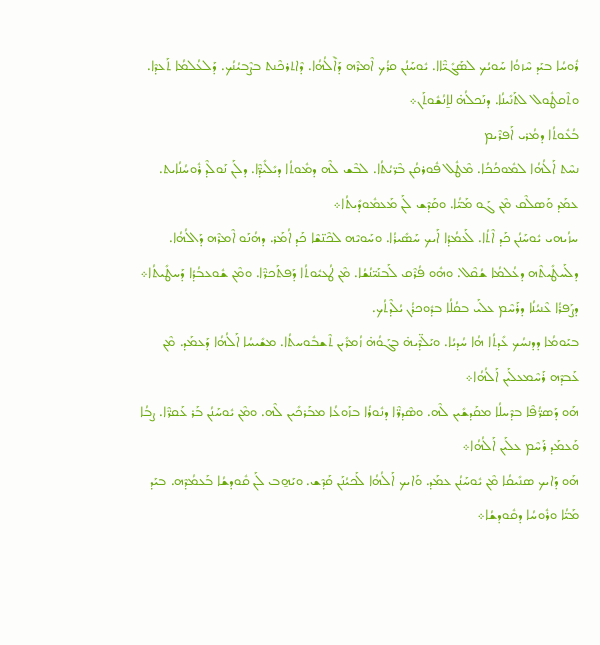ܪܽܘܚܳܐ ܒܝܰܕ ܚܶܙܘܳܐ ܚܰܘܝܳܟ ܠܣܰܓܺܝ̈ܶܐܐ. ܝܽܘܚܰܢܳܢ ܩܪܳܟ ܐܶܡܪܶܗ ܕܰܐ݉ܠܳܗܳܐ. ܕܶܐܬܪܟܶܢܬ ܒܨܶܒܝܳܢܳܟ. ܕܰܠܥܳܠܡܳܐ ܬܰܥܕܶܐ. ܘܬܶܩܛܽܘܠ ܠܬܰܢܺܝܢܳܐ. ܕܢܰܟܠܳܗ̇ ܠܐ̱ܢܳܫܽܘܬܰܢ܀
ܒܳܥܽܘܬܳܐ ܕܡܳܪܝ ܐܰܦܪܶܝܡ
ܢܚܶܬ ܐܰܠܳܗܳܐ ܠܡܽܘܟܳܟܳܐ. ܡܶܛܽܠ ܦܽܘܪܩܳܢ ܒܶܪ̈ܝܳܬܳܐ. ܠܒܶܫ ܠܶܗ ܕܡܽܘܬܳܐ ܕܝܺܠܺܝܕ̈ܶܐ. ܕܠܰܢ ܢܰܘܠܶܕ ܪܽܘܚܳܢܳܐܝܬ. ܥܡܰܕ ܘܰܣܠܶܩ ܡܶܢ ܓܰܘ ܡܰܝ̈ܳܐ. ܘܩܰܕܶܫ ܠܰܢ ܡܰܥܡܽܘܕܺܝܬܳܐ܀
ܚܙܳܝܗܝ ܝܽܘܚܰܢܳܢ ܟܰܕ ܐܶܬܳܐ. ܠܰܥܡܳܕܳܐ ܐܰܝܟ ܚܰܣܺܝܪܳܐ. ܘܚܰܘܝܶܗ ܠܟܶܢ̈ܫܶܐ ܟܰܕ ܐܳܡܰܪ. ܕܗܳܢܰܘ ܐܶܡܪܶܗ ܕܰܐܠܳܗܳܐ. ܕܠܰܚܛܺܝܬܶܗ ܕܥܳܠܡܳܐ ܫܳܩܶܠ. ܘܗܽܘ ܦܳܪܶܩ ܠܰܒܢܰܝ̈ܢܳܫܳܐ. ܡܶܢ ܛܳܥܝܽܘܬܳܐ ܕܰܦܬܰܟܪ̈ܶܐ. ܘܡܶܢ ܫܽܘܥܒܳܕܳܐ ܕܰܚܛܺܝܬܳܐ܀
ܕܨܰܦܪܳܐ ܥܶܢܝܳܢܳܐ ܕܪܰܚܶܡ ܥܠܰܝ ܒܩܳܠܳܐ ܒܕܽܘܟܪܳܢ ܝܳܠܶܕܬܳܟ.
ܒܝܰܘܡܳܐ ܕܕܢܚܳܟ ܥܺܕܬܳܐ ܗܳܐ ܚܳܕܝܳܐ. ܘܝܰܠ̈ܕܶܝܗ̇ ܒܓܰܘܳܗ̇ ܙܳܡܪܺܝܢ ܬܶܫܒܽܘܚܬܳܐ. ܡܫܺܝܚܳܐ ܐܰܠܳܗܳܐ ܕܰܥܡܰܕ. ܡܶܢ ܥܰܒܕܶܗ ܪܰܚܶܡܥܠܰܝܢ ܐܰܠܳܗܳܐ܀
ܗܰܘ ܕܰܣܪ̈ܳܦܶܐ ܒܕܶܚܠܳܐ ܡܩܰܕܫܺܝܢ ܠܶܗ. ܘܣܶܕܪ̈ܶܐ ܕܢܽܘܪܳܐ ܒܙܰܘܥܳܐ ܡܒܰܪܟܺܝܢ ܠܶܗ. ܘܡܶܢ ܝܽܘܚܰܢܳܢ ܒܰܪ ܥܰܩܪ̈ܶܐ. ܨܒܳܐ ܘܰܥܡܰܕ ܪܰܚܶܡ ܥܠܰܝܢ ܐܰܠܳܗܳܐ܀
ܗܰܘ ܕܰܐܝܟ ܣܢܺܝܩܳܐ ܡܶܢ ܝܽܘܚܰܢܳܢ ܥܡܰܕ. ܘܰܐܝܟ ܐܰܠܳܗܳܐ ܠܰܟܝܳܢܰܢ ܩܰܕܶܫ. ܘܝܰܗ̱ܒ ܠܰܢ ܩܽܘܕܫܳܐ ܒܰܥܡܳܕܶܗ. ܒܝܰܕ ܡܰܝ̈ܳܐ ܘܪܽܘܚܳܐ ܕܩܽܘܕܫܳܐ܀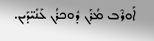ܐܰܘܪܶܒ ܡܳܪܰܢ ܕܽܘܟܪܳܢ ܥܰܢܺܝ̈ܕܰܝܢ.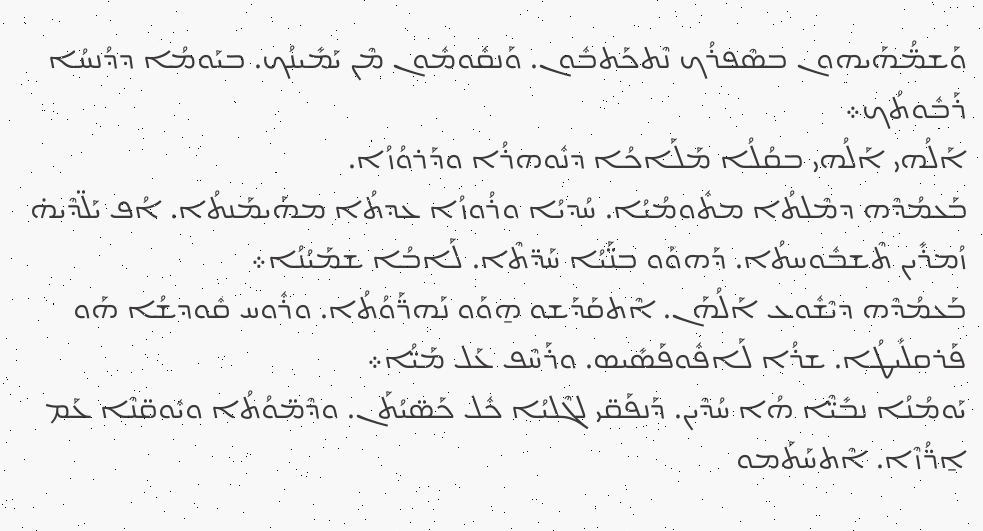ܘܰܫܡ̈ܳܗܰܝܗܘܢ ܒܣܶܦܪܳܟ ܢܶܬܟܰܬܒܽܘܢ. ܘܰܢܩܽܘܡܽܘܢ ܡܶܢ ܝܰܡܺܝܢܳܟ. ܒܝܰܘܡܳܐ ܕܕܳܢܚܳܐ ܪܰܒܽܘܬܳܟ܀
ܐܰܠܳܗܝ ܐܰܠܳܗܝ ܒܩܳܠܳܐ ܡܰܠܰܐܟܳܐ ܕܢܽܘܗܪܳܐ ܘܕܰܪܘܳܙܳܐ.
ܒܰܥܡܳܕܶܗ ܕܡܶܠܬܳܐ ܡܬܽܘܡܳܝܳܐ. ܚܳܕܝܳܐ ܘܪܳܘܙܳܐ ܥܕܬܳܐ ܡܗܰܝܡܰܢܬܳܐ. ܐܳܦ ܝܰܠ̈ܕܶܝܗ̇ ܙܳܡܪܺܝܢ ܬܶܫܒܽܘܚܬܳܐ. ܕܰܗܘܰܘ ܒܢ̈ܰܝܳܐ ܚܰܕ̈ܬܶܐ. ܠܰܐܒܳܐ ܫܡܰܝܳܢܳܐ܀
ܒܰܥܡܳܕܶܗ ܕܝܶܫܽܘܥ ܐܰܠܳܗܰܢ. ܐܶܬܩܰܕܰܫܘ ܗ̱ܘܰܘ ܢܰܗܪ̈ܰܘܳܬܳܐ. ܘܪܽܘܚ ܩܽܘܕܫܳܐ ܗܰܘ ܦܰܪܩܠܺܝܛܳܐ. ܫܪܳܐ ܠܰܐܦܽܘܦܰܣܺܝܣ. ܘܪܰܚܶܦ ܥܰܠ ܡܰܝ̈ܳܐ܀
ܝܰܘܡܳܢܳܐ ܢܒܺܝ̈ܶܐ ܗܳܐ ܚܳܕܶܝܢ. ܕܰܢܦܰܩ̈ܝ ܠܓܶܠܝܳܐ ܟܽܠ ܟܰܣ̈ܝܳܬܰܢ. ܘܕܶܡ̈ܘܳܬܳܐ ܘܝܽܘܩ̈ܢܶܐ ܥܰܡ ܐ̱ܪ̈ܳܙܶܐ. ܐܶܬܚܰܬܰܡܘ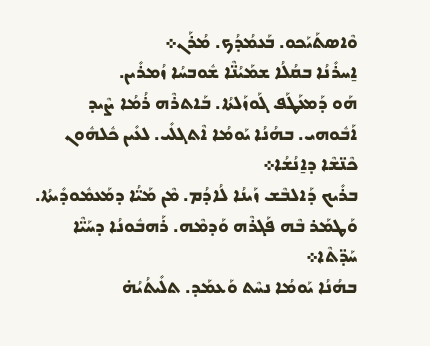ܘܶܐܣܬܰܝܰܟܘ. ܒܰܥܡܳܕܳܟ. ܡܳܪܰܢ܀
ܐ̱ܚܪܺܢܳܐ ܒܩܳܠܳܐ ܫܡܰܝܳܢ̈ܶܐ ܫܽܘܒܚܳܐ ܙܳܡܪܺܝܢ.
ܗܰܘ ܕܰܡܥܰܛܰܦ ܓܰܘܙܰܠܬܳܐ. ܒܰܐܬܪܶܗ ܪܳܡܳܐ ܨܶܝܕ ܐܰܒܽܘܗܝ. ܒܗܳܢܳܐ ܝܰܘܡܳܐ ܐܶܬܓܠܺܝ. ܠܥܺܝܢ ܟܽܠܗܽܘܢ ܟܶܢ̈ܫܶܐ ܕܐ̱ܢܳܫܳܐ܀
ܒܪܺܝܟ ܕܰܐܠܒܶܫ ܙܰܝܢܳܐ ܠܳܐܕܳܡ. ܡܶܢ ܡܰܝ̈ܳܐ ܕܡܰܥܡܽܘܕܺܝܬܳܐ. ܘܰܛܡܰܪ ܒܶܗ ܦܰܓܪܶܗ ܘܰܕܡܶܗ. ܪܰܗܒܽܘܢܳܐ ܕܚܰܝ̈ܶܐ ܚܰܕ̈ܬܶܐ܀
ܒܗܳܢܳܐ ܝܰܘܡܳܐ ܢܚܶܬ ܘܰܥܡܰܕ. ܬܠܺܝܬܳܝܳܗ̇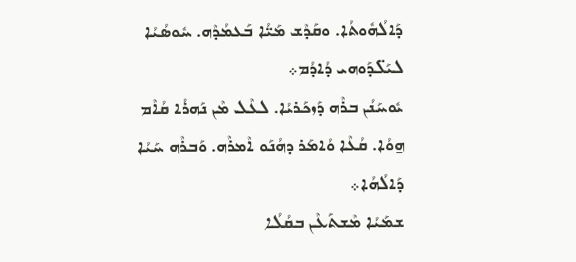ܕܰܐܠܳܗܽܘܬܳܐ. ܘܩܰܕܶܫ ܡܰܝ̈ܳܐ ܒܰܥܡܳܕܶܗ. ܚܽܘܣܳܝܳܐ ܠܝܰܠ̈ܕܰܘܗܝ ܕܳܐܕܳܡ܀
ܝܽܘܚܰܢܳܢ ܒܪܶܗ ܕܰܙܟܰܪܝܳܐ. ܠܥܶܠ ܡܶܢ ܢܰܗܪܳܐ ܩܳܐܶܡ ܗ̱ܘܳܐ. ܩܳܥܶܐ ܘܳܐܡܰܪ ܕܗܳܢܰܘ ܐܶܡܪܶܗ. ܘܰܒܪܶܗ ܚܰܝܳܐ ܕܰܐܠܳܗܳܐ܀
ܫܡܰܝܳܐ ܡܶܫܬܰܥܶܢ ܒܩܳܠܳܐ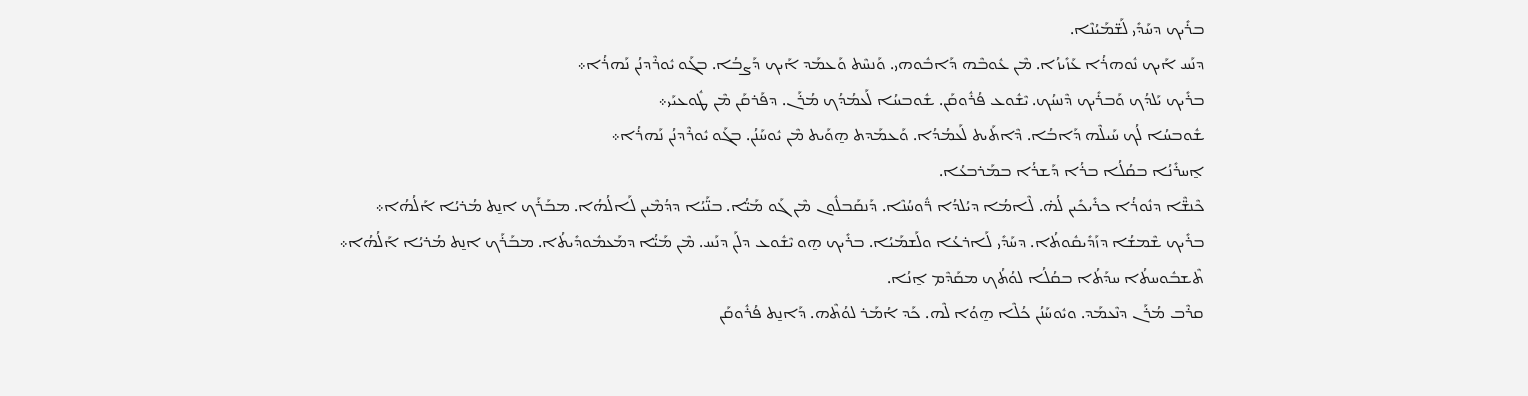ܒܪܺܝܟ ܕܚܰܕܺܝ ܠܰܫ̈ܡܰܝܳܢܶܐ.
ܕܢܰܚ ܐܰܝܟ ܢܽܘܗܪܳܐ ܥܰܙܺܝܙܳܐ. ܡܶܢ ܥܽܘܒܶܗ ܕܰܐܒܽܘܗܝ. ܘܰܢܚܶܬ ܘܰܥܡܰܕ ܐܰܝܟ ܕܰܨܒܳܐ. ܒܓܰܘ ܝܽܘܪܶܕܢܳܢ ܢܰܗܪܳܐ܀
ܒܪܺܝܟ ܝܰܠܕܳܟ ܘܰܒܪܺܝܟ ܕܶܢܚܳܟ. ܝܶܫܽܘܥ ܦܳܪܽܘܩܰܢ. ܫܽܘܒܚܳܐ ܠܰܥܡܳܕܳܟ ܡܳܪܰܢ. ܕܦܰܪܩܰܢ ܡܶܢ ܛܽܘܥܝܰܝ܀
ܫܽܘܒܚܳܐ ܠܳܟ ܚܰܝܠܶܗ ܕܰܐܒܳܐ. ܕܶܐܬܰܝܬ ܠܰܥܡܳܕܳܐ. ܘܰܥܡܰܕܬ ܗ̱ܘܰܝܬ ܡܶܢ ܝܽܘܚܰܢܳܢ. ܒܓܰܘ ܝܽܘܪܶܕܢܳܢ ܢܰܗܪܳܐ܀
ܐ̱ܚܪܺܢܳܐ ܒܩܳܠܳܐ ܒܪܳܐ ܕܰܫܪܳܐ ܒܡܰܪܒܥܳܐ.
ܟܶܢܫ̈ܶܐ ܕܢܽܘܪܳܐ ܟܪܺܝܟܺܝܢ ܠܳܗ̇. ܠܶܐܡܳܐ ܕܝܳܠܕܳܐ ܪ̈ܽܘܚܳܢܶܐ. ܕܰܢܩܰܒܠܽܘܢ ܡܶܢ ܓܰܘ ܡܰܝ̈ܳܐ. ܒܢ̈ܰܝܳܐ ܕܕܳܡܶܝܢ ܠܰܐܠܳܗܳܐ. ܡܒܰܪܰܟ ܐܢ̱ܬ ܡܳܪܝܳܐ ܐܰܠܳܗܳܐ܀
ܒܪܺܝܟ ܫܶܡܫܳܐ ܕܙܰܕܺܝܩܽܘܬܳܐ. ܕܚܰܕܺܝ ܠܰܐܪܥܳܐ ܘܠܰܫܡܰܝܳܐ. ܒܪܺܝܟ ܗ̱ܘ ܝܶܫܽܘܥ ܕܠܰܢ ܕܢܰܚ. ܡܶܢ ܡܰܝ̈ܳܐ ܕܡܰܥܡܽܘܕܺܝܬܳܐ. ܡܒܰܪܰܟ ܐܢ̱ܬ ܡܳܪܝܳܐ ܐܰܠܳܗܳܐ܀
ܬܶܫܒܽܘܚܬܳܐ ܚܕܰܬܳܐ ܒܩܳܠܳܐ ܠܘܳܬܳܟ ܡܩܰܕܶܡ ܐ̱ܢܳܐ.
ܩܪܶܒ ܡܳܪܰܢ ܕܢܶܥܡܰܕ. ܘܝܽܘܚܰܢܳܢ ܟܳܠܶܐ ܗ̱ܘܳܐ ܠܶܗ. ܟܰܕ ܐܳܡܰܪ ܠܘܳܬܶܗ. ܕܰܐܢ̱ܬ ܦܳܪܽܘܩܰܢ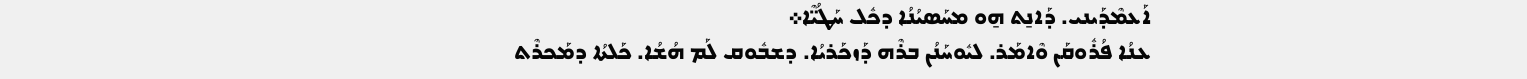ܐܰܥܡܶܕܰܝܢܝ. ܕܰܐܢ̱ܬ ܗ̱ܘ ܡܚܰܣܝܳܢܳܐ ܕܟܽܠ ܚܰܛܳܝ̈ܶܐ܀
ܥܢܳܐ ܦܳܪܽܘܩܰܢ ܘܶܐܡܰܪ. ܠܝܽܘܚܰܢܳܢ ܒܪܶܗ ܕܰܙܟܰܪܝܳܐ. ܕܫܒܽܘܩ ܠܰܡ ܗܳܫܳܐ. ܟܰܠܬܳܐ ܕܡܰܟܪܶܬ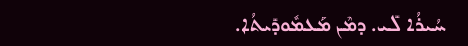ܚܳܝܪܳܐ ܠܺܝ. ܕܡܶܢ ܡܰܥܡܽܘܕܺܝܬܳܐ.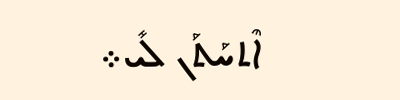ܐܶܬܚܰܬܰܢ ܠܺܝ܀